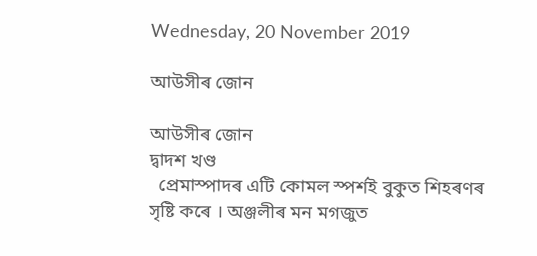Wednesday, 20 November 2019

আউসীৰ জোন

আউসীৰ জোন
দ্বাদশ খণ্ড
  প্ৰেমাস্পাদৰ এটি কোমল স্পৰ্শই বুকুত শিহৰণৰ সৃষ্টি কৰে । অঞ্জলীৰ মন মগজুত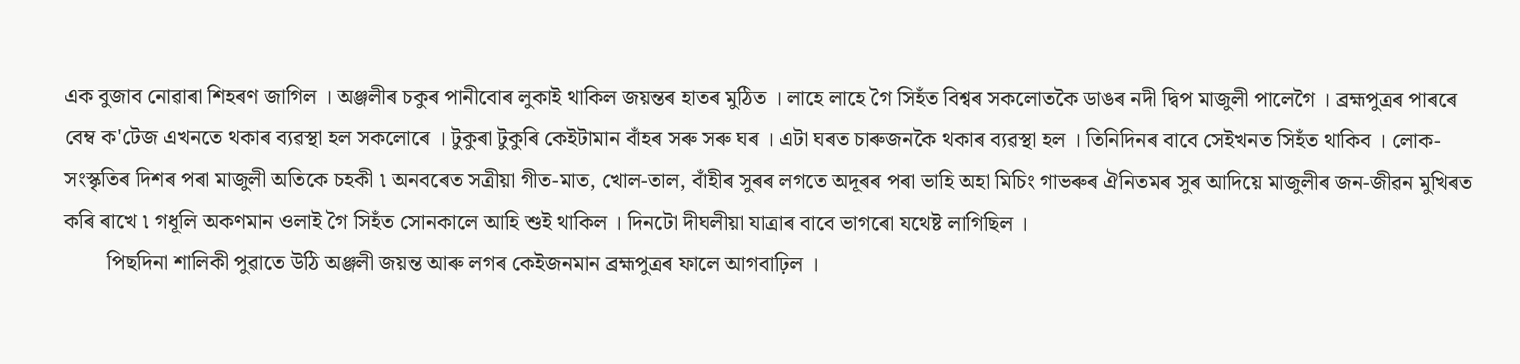এক বুজাব নোৱাৰা শিহৰণ জাগিল । অঞ্জলীৰ চকুৰ পানীবোৰ লুকাই থাকিল জয়ন্তৰ হাতৰ মুঠিত । লাহে লাহে গৈ সিহঁত বিশ্বৰ সকলোতকৈ ডাঙৰ নদী দ্বিপ মাজুলী পালেগৈ । ব্ৰহ্মপুত্ৰৰ পাৰৰে বেম্ব ক'টেজ এখনতে থকাৰ ব্যৱস্থা হল সকলোৰে । টুকুৰা টুকুৰি কেইটামান বাঁহৰ সৰু সৰু ঘৰ । এটা ঘৰত চাৰুজনকৈ থকাৰ ব্যৱস্থা হল । তিনিদিনৰ বাবে সেইখনত সিহঁত থাকিব । লোক-সংস্কৃতিৰ দিশৰ পৰা মাজুলী অতিকে চহকী ৷ অনবৰেত সত্ৰীয়া গীত-মাত, খোল-তাল, বাঁহীৰ সুৰৰ লগতে অদূৰৰ পৰা ভাহি অহা মিচিং গাভৰুৰ ঐনিতমৰ সুৰ আদিয়ে মাজুলীৰ জন-জীৱন মুখিৰত কৰি ৰাখে ৷ গধূলি অকণমান ওলাই গৈ সিহঁত সোনকালে আহি শুই থাকিল । দিনটো দীঘলীয়া যাত্ৰাৰ বাবে ভাগৰো যথেষ্ট লাগিছিল ।
        পিছদিনা শালিকী পুৱাতে উঠি অঞ্জলী জয়ন্ত আৰু লগৰ কেইজনমান ব্ৰহ্মপুত্ৰৰ ফালে আগবাঢ়িল ।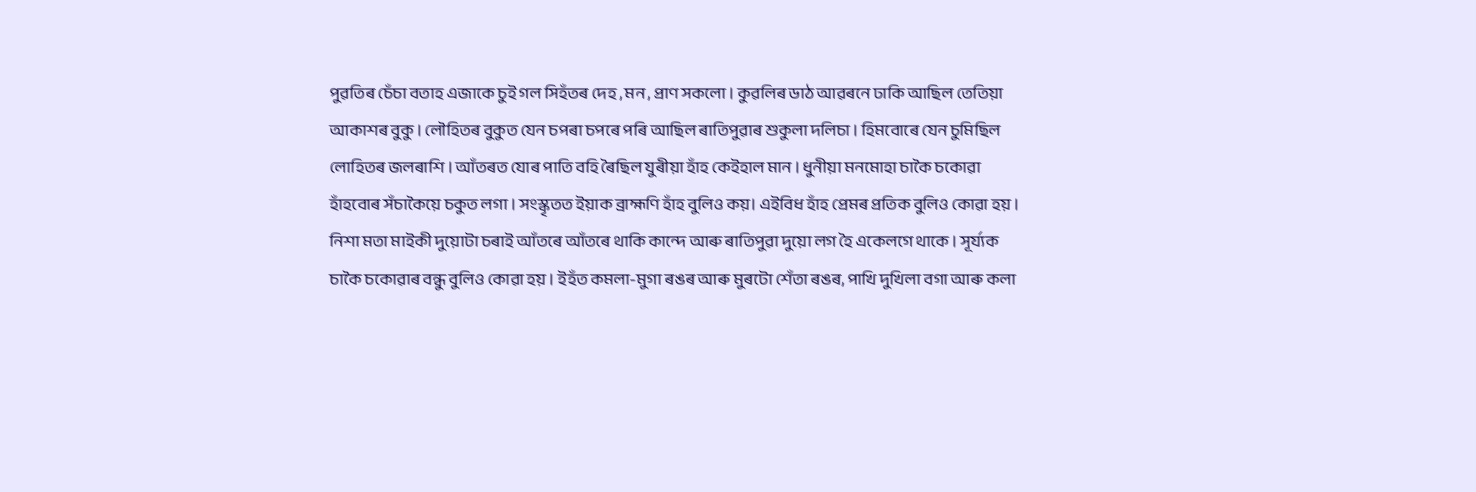পুৱতিৰ চেঁচা বতাহ এজাকে চুই গল সিহঁতৰ দেহ , মন , প্ৰাণ সকলো । কুৱলিৰ ডাঠ আৱৰনে ঢাকি আছিল তেতিয়া আকাশৰ বুকু । লৌহিতৰ বুকুত যেন চপৰা চপৰে পৰি আছিল ৰাতিপুৱাৰ শুকুলা দলিচা । হিমবোৰে যেন চুমিছিল লোহিতৰ জলৰাশি । আঁতৰত যোৰ পাতি বহি ৰৈছিল যুৰীয়া হাঁহ কেইহাল মান । ধুনীয়া মনমোহা চাকৈ চকোৱা হাঁহবোৰ সঁচাকৈয়ে চকুত লগা । সংস্কৃতত ইয়াক ব্ৰাহ্মণি হাঁহ বুলিও কয়। এইবিধ হাঁহ প্ৰেমৰ প্ৰতিক বুলিও কোৱা হয় । নিশা মতা মাইকী দুয়োটা চৰাই আঁতৰে আঁতৰে থাকি কান্দে আৰু ৰাতিপুৱা দুয়ো লগ হৈ একেলগে থাকে । সূৰ্য্যক চাকৈ চকোৱাৰ বন্ধু বুলিও কোৱা হয় । ইহঁত কমলা-মুগা ৰঙৰ আৰু মুৰটো শেঁতা ৰঙৰ, পাখি দুখিলা বগা আৰু কলা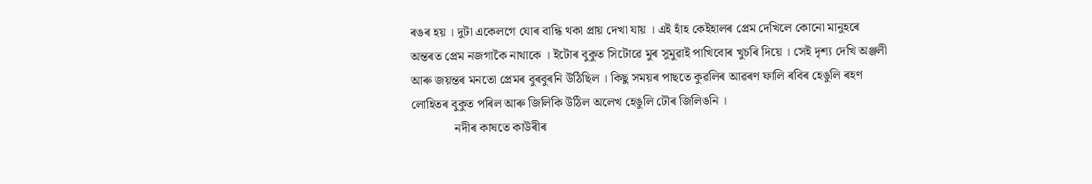ৰঙৰ হয় । দুটা একেলগে যোৰ বান্ধি থকা প্ৰায় দেখা যায় । এই হাঁহ কেইহালৰ প্ৰেম দেখিলে কোনো মানুহৰে অন্তৰত প্ৰেম নজগাকৈ নাথাকে । ইটোৰ বুকুত সিটোৱে মুৰ সুমুৱাই পাখিবোৰ খুচৰি দিয়ে । সেই দৃশ্য দেখি অঞ্জলী আৰু জয়ন্তৰ মনতো প্ৰেমৰ বুৰবুৰনি উঠিছিল । কিছু সময়ৰ পাছতে কুৱলিৰ আৱৰণ ফালি ৰবিৰ হেঙুলি ৰহণ লোহিতৰ বুকুত পৰিল আৰু জিলিকি উঠিল অলেখ হেঙুলি ঢৌৰ জিলিঙনি ।
              নদীৰ কাষতে কাউৰীৰ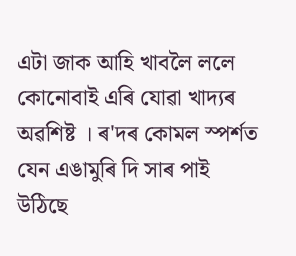এটা জাক আহি খাবলৈ ললে কোনোবাই এৰি যোৱা খাদ্যৰ অৱশিষ্ট । ৰ'দৰ কোমল স্পৰ্শত যেন এঙামুৰি দি সাৰ পাই উঠিছে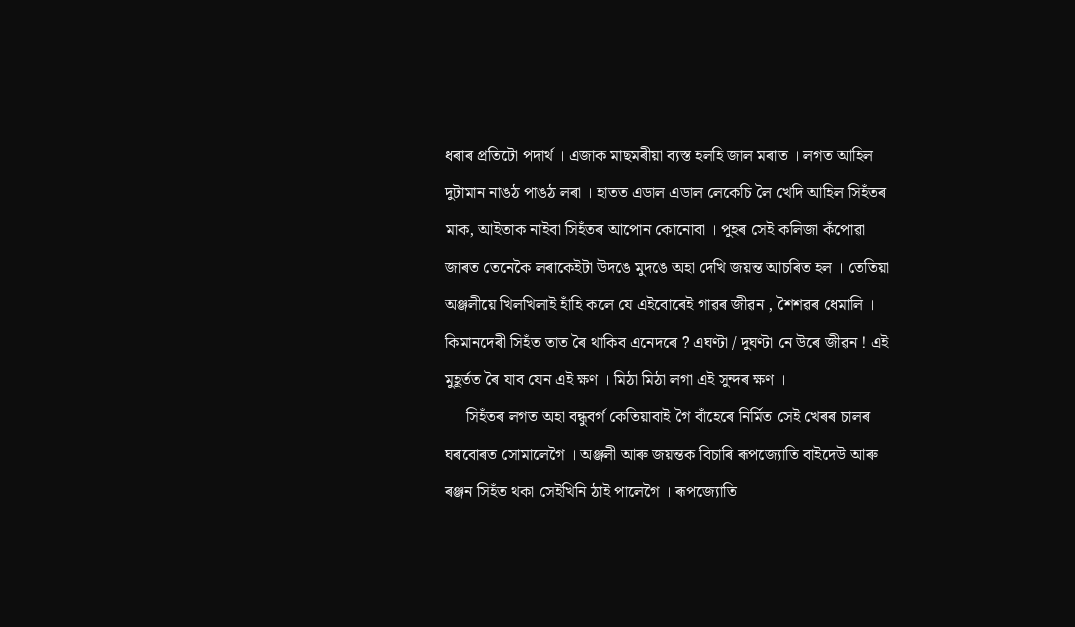ধৰাৰ প্ৰতিটো পদাৰ্থ । এজাক মাছমৰীয়া ব্যস্ত হলহি জাল মৰাত । লগত আহিল দুটামান নাঙঠ পাঙঠ লৰা । হাতত এডাল এডাল লেকেচি লৈ খেদি আহিল সিহঁতৰ মাক, আইতাক নাইবা সিহঁতৰ আপোন কোনোবা । পুহৰ সেই কলিজা কঁপোৱা জাৰত তেনেকৈ লৰাকেইটা উদঙে মুদঙে অহা দেখি জয়ন্ত আচৰিত হল । তেতিয়া অঞ্জলীয়ে খিলখিলাই হাঁহি কলে যে এইবোৰেই গাৱৰ জীৱন , শৈশৱৰ ধেমালি । কিমানদেৰী সিহঁত তাত ৰৈ থাকিব এনেদৰে ? এঘণ্টা / দুঘণ্টা নে উৰে জীৱন ! এই মুহূৰ্তত ৰৈ যাব যেন এই ক্ষণ । মিঠা মিঠা লগা এই সুন্দৰ ক্ষণ ।
     সিহঁতৰ লগত অহা বন্ধুবৰ্গ কেতিয়াবাই গৈ বাঁহেৰে নিৰ্মিত সেই খেৰৰ চালৰ ঘৰবোৰত সোমালেগৈ । অঞ্জলী আৰু জয়ন্তক বিচাৰি ৰূপজ্যোতি বাইদেউ আৰু ৰঞ্জন সিহঁত থকা সেইখিনি ঠাই পালেগৈ । ৰূপজ্যোতি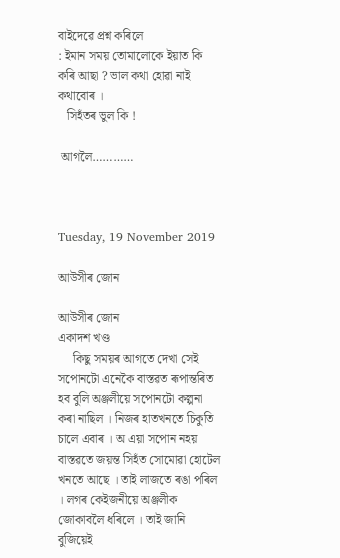বাইদেৱে প্ৰশ্ন কৰিলে
: ইমান সময় তোমালোকে ইয়াত কি কৰি আছা ? ভাল কথা হোৱা নাই কথাবোৰ ।
   সিহঁতৰ ভুল কি !

 আগলৈ…………



Tuesday, 19 November 2019

আউসীৰ জোন

আউসীৰ জোন
একাদশ খণ্ড
     কিছু সময়ৰ আগতে দেখা সেই সপোনটো এনেকৈ বাস্তৱত ৰূপান্তৰিত হব বুলি অঞ্জলীয়ে সপোনটো কল্পনা কৰা নাছিল । নিজৰ হাতখনতে চিকুতি চালে এবাৰ । অ এয়া সপোন নহয় বাস্তৱতে জয়ন্ত সিহঁত সোমোৱা হোটেল খনতে আছে । তাই লাজতে ৰঙা পৰিল । লগৰ কেইজনীয়ে অঞ্জলীক জোকাবলৈ ধৰিলে । তাই জানি বুজিয়েই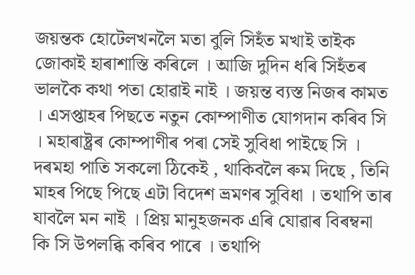জয়ন্তক হোটেলখনলৈ মতা বুলি সিহঁত মখাই তাইক জোকাই হাৰাশাস্তি কৰিলে । আজি দুদিন ধৰি সিহঁতৰ ভালকৈ কথা পতা হোৱাই নাই । জয়ন্ত ব্যস্ত নিজৰ কামত । এসপ্তাহৰ পিছতে নতুন কোম্পাণীত যোগদান কৰিব সি । মহাৰাষ্ট্ৰৰ কোম্পাণীৰ পৰা সেই সুবিধা পাইছে সি । দৰমহা পাতি সকলো ঠিকেই , থাকিবলৈ ৰুম দিছে , তিনি মাহৰ পিছে পিছে এটা বিদেশ ভ্ৰমণৰ সুবিধা । তথাপি তাৰ যাবলৈ মন নাই । প্ৰিয় মানুহজনক এৰি যোৱাৰ বিৰম্বনা কি সি উপলব্ধি কৰিব পাৰে । তথাপি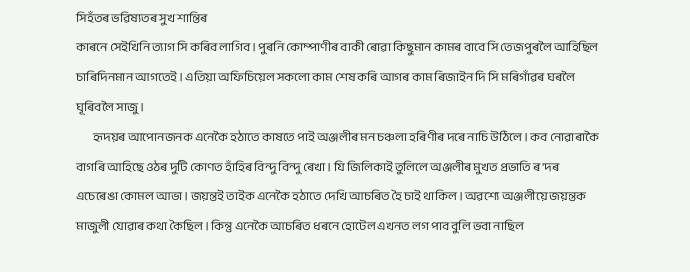সিহঁতৰ ভৱিষ্যতৰ সুখ শান্তিৰ
কাৰনে সেইখিনি ত্যাগ সি কৰিব লাগিব । পুৰনি কোম্পাণীৰ বাকী ৰোৱা কিছুমান কামৰ বাবে সি তেজপুৰলৈ আহিছিল চাৰিদিনমান আগতেই । এতিয়া অফিচিয়েল সকলো কাম শেষ কৰি আগৰ কাম ৰিজাইন দি সি মৰিগাঁৱৰ ঘৰলৈ ঘূৰিবলৈ সাজু ।
        হৃদয়ৰ আপোনজনক এনেকৈ হঠাতে কাষতে পাই অঞ্জলীৰ মন চঞ্চলা হৰিণীৰ দৰে নাচি উঠিলে । কব নোৱাৰাকৈ বাগৰি আহিছে ওঠৰ দুটি কোণত হাঁহিৰ বিন্দু বিন্দু ৰেখা । যি জিলিকাই তুলিলে অঞ্জলীৰ মুখত প্ৰভাতি ৰ'দৰ এচেৰেঙা কোমল আভা । জয়ন্তই তাইক এনেকৈ হঠাতে দেখি আচৰিত হৈ চাই থাকিল । অৱশ্যে অঞ্জলীয়ে জয়ন্তক মাজুলী যোৱাৰ কথা কৈছিল । কিন্তু এনেকৈ আচৰিত ধৰনে হোটেল এখনত লগ পাব বুলি ভবা নাছিল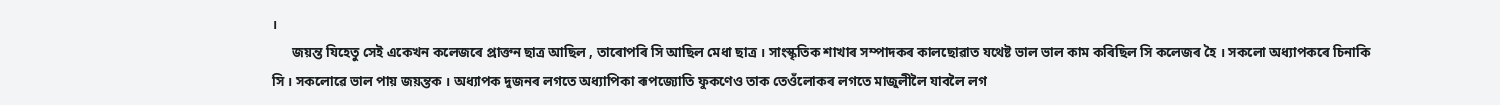।
      জয়ন্ত যিহেতু সেই একেখন কলেজৰে প্ৰাক্তন ছাত্ৰ আছিল , তাৰোপৰি সি আছিল মেধা ছাত্ৰ । সাংস্কৃতিক শাখাৰ সম্পাদকৰ কালছোৱাত যথেষ্ট ভাল ভাল কাম কৰিছিল সি কলেজৰ হৈ । সকলো অধ্যাপকৰে চিনাকি সি । সকলোৱে ভাল পায় জয়ন্তক । অধ্যাপক দুজনৰ লগতে অধ্যাপিকা ৰূপজ্যোতি ফুকণেও তাক তেওঁলোকৰ লগতে মাজুলীলৈ যাবলৈ লগ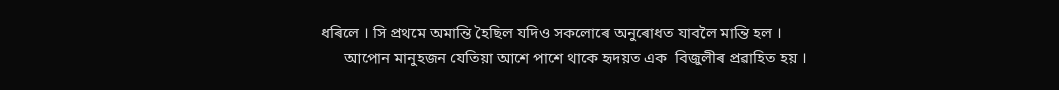ধৰিলে । সি প্ৰথমে অমান্তি হৈছিল যদিও সকলোৰে অনুৰোধত যাবলৈ মান্তি হল ।
      আপোন মানুহজন যেতিয়া আশে পাশে থাকে হৃদয়ত এক  বিজুলীৰ প্ৰৱাহিত হয় ।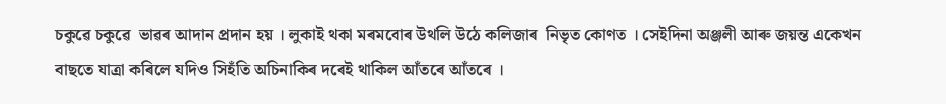চকুৱে চকুৱে  ভাৱৰ আদান প্ৰদান হয় । লুকাই থকা মৰমবোৰ উথলি উঠে কলিজাৰ  নিভৃত কোণত । সেইদিনা অঞ্জলী আৰু জয়ন্ত একেখন বাছতে যাত্ৰা কৰিলে যদিও সিহঁতি অচিনাকিৰ দৰেই থাকিল আঁতৰে আঁতৰে ।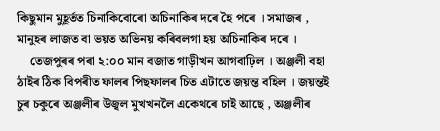কিছুমান মুহূৰ্তত চিনাকিবোৰো অচিনাকিৰ দৰে হৈ পৰে । সমাজৰ , মানুহৰ লাজত বা ভয়ত অভিনয় কৰিবলগা হয় অচিনাকিৰ দৰে ।
    তেজপুৰৰ পৰা ২:০০ মান বজাত গাড়ীখন আগবাঢ়িল । অঞ্জলী বহা ঠাইৰ ঠিক বিপৰীত ফালৰ পিছফালৰ চিত এটাতে জয়ন্ত বহিল । জয়ন্তই চুৰ চকুৰে অঞ্জলীৰ উজ্বল মুখখনলৈ একেথৰে চাই আছে , অঞ্জলীৰ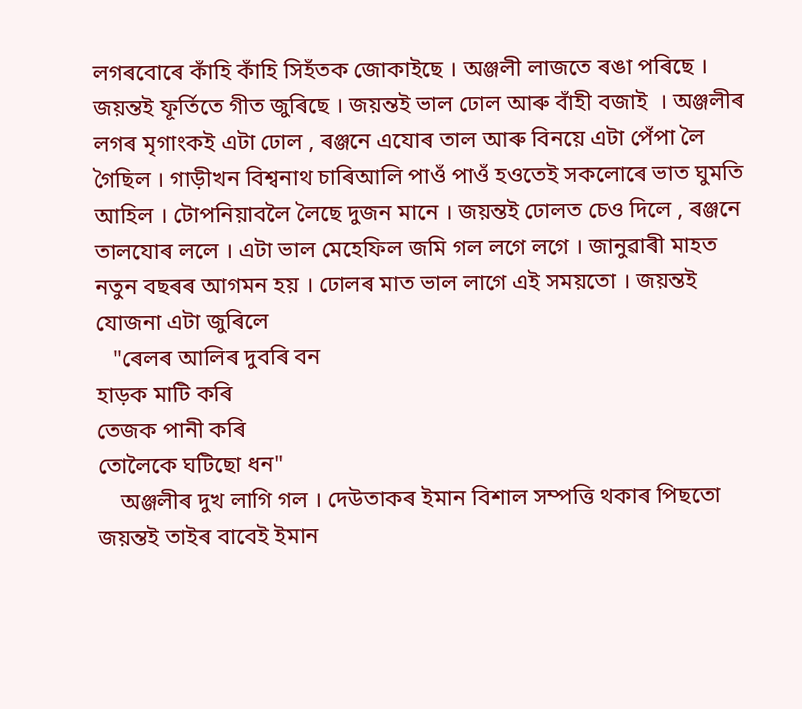লগৰবোৰে কাঁহি কাঁহি সিহঁতক জোকাইছে । অঞ্জলী লাজতে ৰঙা পৰিছে । জয়ন্তই ফূৰ্তিতে গীত জুৰিছে । জয়ন্তই ভাল ঢোল আৰু বাঁহী বজাই  । অঞ্জলীৰ লগৰ মৃগাংকই এটা ঢোল , ৰঞ্জনে এযোৰ তাল আৰু বিনয়ে এটা পেঁপা লৈ গৈছিল । গাড়ীখন বিশ্বনাথ চাৰিআলি পাওঁ পাওঁ হওতেই সকলোৰে ভাত ঘুমতি আহিল । টোপনিয়াবলৈ লৈছে দুজন মানে । জয়ন্তই ঢোলত চেও দিলে , ৰঞ্জনে তালযোৰ ললে । এটা ভাল মেহেফিল জমি গল লগে লগে । জানুৱাৰী মাহত নতুন বছৰৰ আগমন হয় । ঢোলৰ মাত ভাল লাগে এই সময়তো । জয়ন্তই যোজনা এটা জুৰিলে
   "ৰেলৰ আলিৰ দুবৰি বন
হাড়ক মাটি কৰি
তেজক পানী কৰি
তোলৈকে ঘটিছো ধন"
    অঞ্জলীৰ দুখ লাগি গল । দেউতাকৰ ইমান বিশাল সম্পত্তি থকাৰ পিছতো জয়ন্তই তাইৰ বাবেই ইমান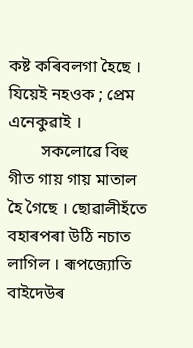কষ্ট কৰিবলগা হৈছে । যিয়েই নহওক ; প্ৰেম এনেকুৱাই ।
        সকলোৱে বিহু গীত গায় গায় মাতাল হৈ গৈছে । ছোৱালীহঁতে বহাৰপৰা উঠি নচাত লাগিল । ৰূপজ্যোতি বাইদেউৰ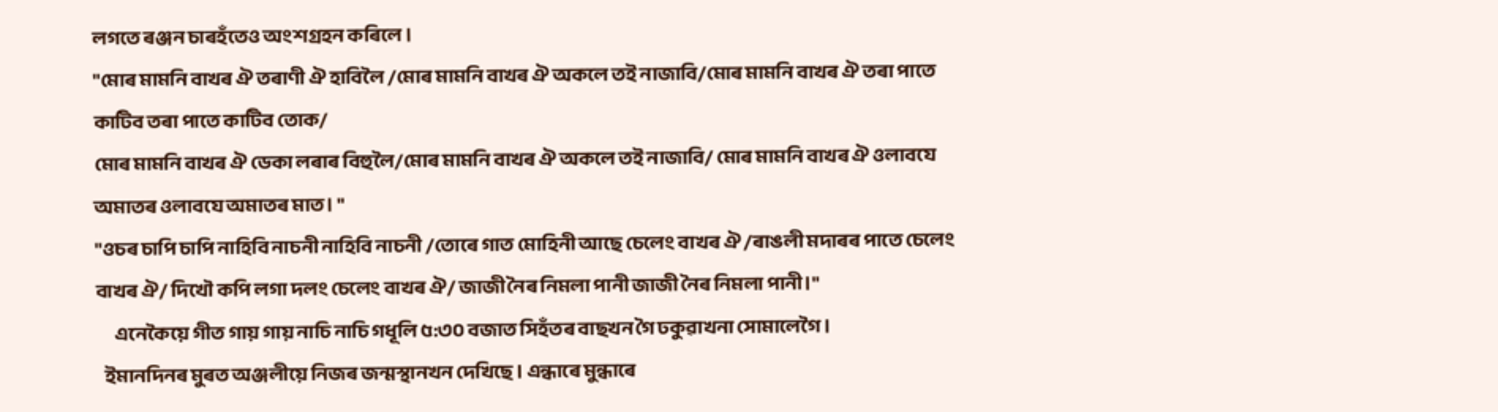লগতে ৰঞ্জন চাৰহঁতেও অংশগ্ৰহন কৰিলে ।
"মোৰ মামনি বাখৰ ঐ তৰাণী ঐ হাবিলৈ /মোৰ মামনি বাখৰ ঐ অকলে তই নাজাবি/মোৰ মামনি বাখৰ ঐ তৰা পাতে কাটিব তৰা পাতে কাটিব তোক/
মোৰ মামনি বাখৰ ঐ ডেকা লৰাৰ বিহুলৈ/মোৰ মামনি বাখৰ ঐ অকলে তই নাজাবি/ মোৰ মামনি বাখৰ ঐ ওলাবযে অমাতৰ ওলাবযে অমাতৰ মাত। "
"ওচৰ চাপি চাপি নাহিবি নাচনী নাহিবি নাচনী /তোৰে গাত মোহিনী আছে চেলেং বাখৰ ঐ /ৰাঙলী মদাৰৰ পাতে চেলেং বাখৰ ঐ/ দিখৌ কপি লগা দলং চেলেং বাখৰ ঐ/ জাজী নৈৰ নিমলা পানী জাজী নৈৰ নিমলা পানী।"
      এনেকৈয়ে গীত গায় গায় নাচি নাচি গধূলি ৫:৩০ বজাত সিহঁতৰ বাছখন গৈ ঢকুৱাখনা সোমালেগৈ ।
   ইমানদিনৰ মুৰত অঞ্জলীয়ে নিজৰ জন্মস্থানখন দেখিছে । এন্ধাৰে মুন্ধাৰে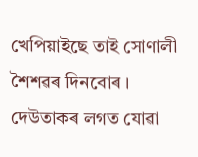খেপিয়াইছে তাই সোণালী শৈশৱৰ দিনবোৰ । দেউতাকৰ লগত যোৱা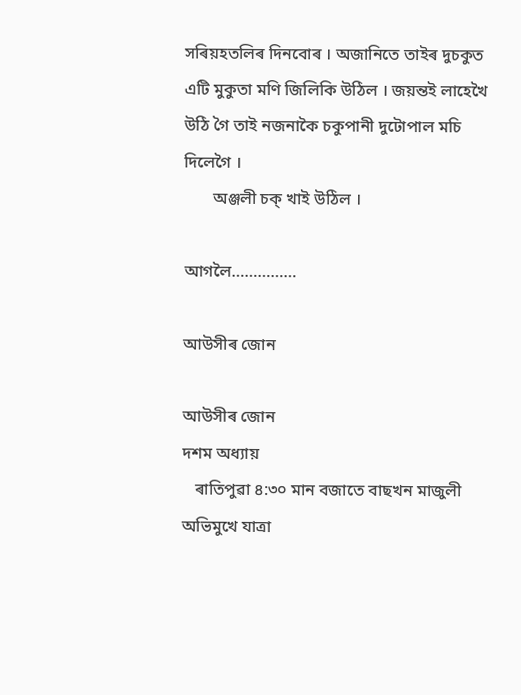সৰিয়হতলিৰ দিনবোৰ । অজানিতে তাইৰ দুচকুত এটি মুকুতা মণি জিলিকি উঠিল । জয়ন্তই লাহেখৈ উঠি গৈ তাই নজনাকৈ চকুপানী দুটোপাল মচি দিলেগৈ ।
       অঞ্জলী চক্ খাই উঠিল ।

আগলৈ……………

আউসীৰ জোন

আউসীৰ জোন
দশম অধ্যায়
   ৰাতিপুৱা ৪:৩০ মান বজাতে বাছখন মাজুলী অভিমুখে যাত্ৰা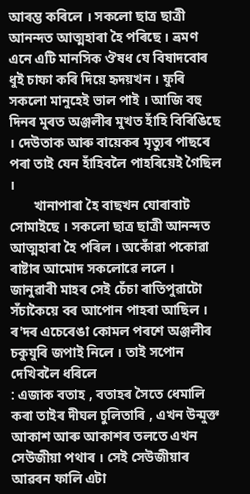আৰম্ভ কৰিলে । সকলো ছাত্ৰ ছাত্ৰী আনন্দত আত্মহাৰা হৈ পৰিছে । ভ্ৰমণ এনে এটি মানসিক ঔষধ যে বিষাদবোৰ ধুই চাফা কৰি দিয়ে হৃদয়খন । ফুৰি সকলো মানুহেই ভাল পাই । আজি বহু দিনৰ মুৰত অঞ্জলীৰ মুখত হাঁহি বিৰিঙিছে । দেউতাক আৰু বায়েকৰ মৃত্যুৰ পাছৰে পৰা তাই যেন হাঁহিবলৈ পাহৰিয়েই গৈছিল ।
       খানাপাৰা হৈ বাছখন যোৰাবাট সোমাইছে । সকলো ছাত্ৰ ছাত্ৰী আনন্দত আত্মহাৰা হৈ পৰিল । অকোঁৱা পকোৱা ৰাষ্টাৰ আমোদ সকলোৱে ললে । জানুৱাৰী মাহৰ সেই চেঁচা ৰাতিপুৱাটো সঁচাকৈয়ে বৰ আপোন পাহৰা আছিল । ৰ'দৰ এচেৰেঙা কোমল পৰশে অঞ্জলীৰ চকুযুৰি জপাই নিলে । তাই সপোন দেখিবলৈ ধৰিলে
: এজাক বতাহ , বতাহৰ সৈতে ধেমালি কৰা তাইৰ দীঘল চুলিতাৰি , এখন উন্মুক্ত আকাশ আৰু আকাশৰ তলতে এখন সেউজীয়া পথাৰ । সেই সেউজীয়াৰ আৱৰন ফালি এটা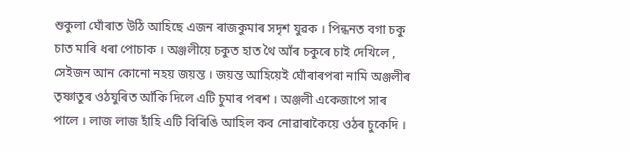শুকুলা ঘোঁৰাত উঠি আহিছে এজন ৰাজকুমাৰ সদৃশ যুৱক । পিন্ধনত বগা চকু চাত মাৰি ধৰা পোচাক । অঞ্জলীয়ে চকুত হাত থৈ আঁৰ চকুৰে চাই দেখিলে , সেইজন আন কোনো নহয় জয়ন্ত । জয়ন্ত আহিয়েই ঘোঁৰাৰপৰা নামি অঞ্জলীৰ তৃষ্ণাতুৰ ওঠযুৰিত আঁকি দিলে এটি চুমাৰ পৰশ । অঞ্জলী একেজাপে সাৰ পালে । লাজ লাজ হাঁহি এটি বিৰিঙি আহিল কব নোৱাৰাকৈয়ে ওঠৰ চুকেদি ।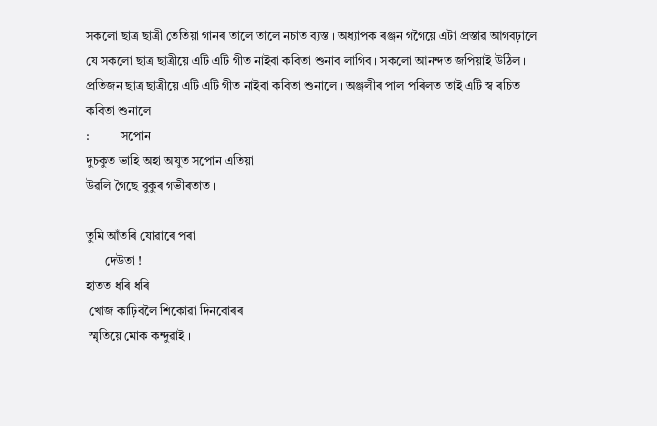সকলো ছাত্ৰ ছাত্ৰী তেতিয়া গানৰ তালে তালে নচাত ব্যস্ত । অধ্যাপক ৰঞ্জন গগৈয়ে এটা প্ৰস্তাৱ আগবঢ়ালে যে সকলো ছাত্ৰ ছাত্ৰীয়ে এটি এটি গীত নাইবা কবিতা শুনাব লাগিব । সকলো আনন্দত জপিয়াই উঠিল । প্ৰতিজন ছাত্ৰ ছাত্ৰীয়ে এটি এটি গীত নাইবা কবিতা শুনালে । অঞ্জলীৰ পাল পৰিলত তাই এটি স্ব ৰচিত কবিতা শুনালে
:          সপোন
দুচকুত ভাহি অহা অযুত সপোন এতিয়া
উৱলি গৈছে বুকুৰ গভীৰতাত ।

তুমি আঁতৰি যোৱাৰে পৰা
      দেউতা !
হাতত ধৰি ধৰি
 খোজ কাঢ়িবলৈ শিকোৱা দিনবোৰৰ
 স্মৃতিয়ে মোক কন্দুৱাই ।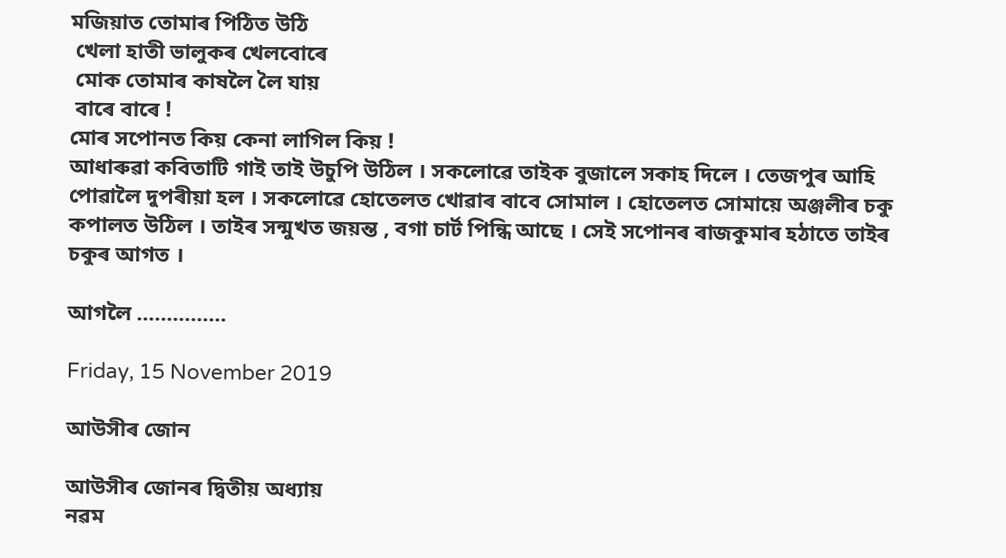মজিয়াত তোমাৰ পিঠিত উঠি
 খেলা হাতী ভালুকৰ খেলবোৰে
 মোক তোমাৰ কাষলৈ লৈ যায়
 বাৰে বাৰে !
মোৰ সপোনত কিয় কেনা লাগিল কিয় !
আধাৰুৱা কবিতাটি গাই তাই উচুপি উঠিল । সকলোৱে তাইক বুজালে সকাহ দিলে । তেজপুৰ আহি পোৱালৈ দুপৰীয়া হল । সকলোৱে হোতেলত খোৱাৰ বাবে সোমাল । হোতেলত সোমায়ে অঞ্জলীৰ চকু কপালত উঠিল । তাইৰ সন্মুখত জয়ন্ত , বগা চাৰ্ট পিন্ধি আছে । সেই সপোনৰ ৰাজকুমাৰ হঠাতে তাইৰ চকুৰ আগত ।

আগলৈ ……………

Friday, 15 November 2019

আউসীৰ জোন

আউসীৰ জোনৰ দ্বিতীয় অধ্যায়
নৱম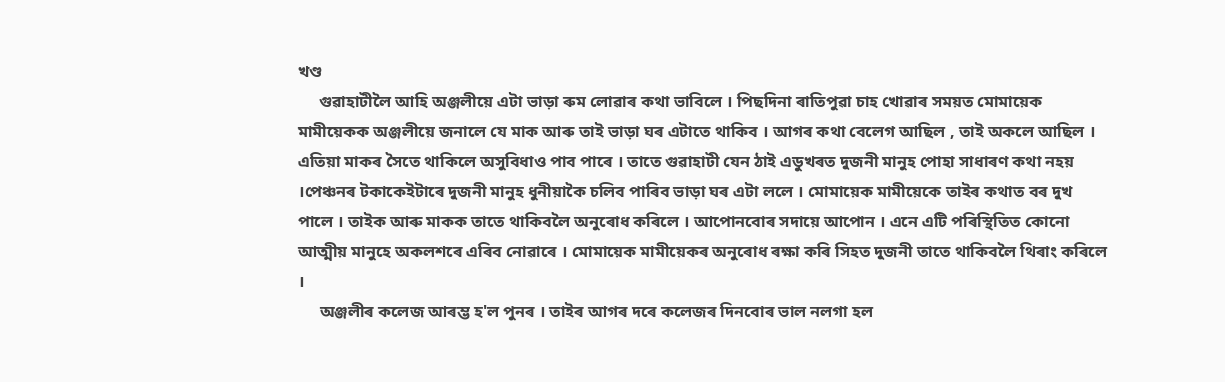খণ্ড
     গুৱাহাটীলৈ আহি অঞ্জলীয়ে এটা ভাড়া ৰুম লোৱাৰ কথা ভাবিলে । পিছদিনা ৰাতিপুৱা চাহ খোৱাৰ সময়ত মোমায়েক মামীয়েকক অঞ্জলীয়ে জনালে যে মাক আৰু তাই ভাড়া ঘৰ এটাতে থাকিব । আগৰ কথা বেলেগ আছিল , তাই অকলে আছিল । এতিয়া মাকৰ সৈতে থাকিলে অসুবিধাও পাব পাৰে । তাতে গুৱাহাটী যেন ঠাই এডুখৰত দুজনী মানুহ পোহা সাধাৰণ কথা নহয় ।পেঞ্চনৰ টকাকেইটাৰে দুজনী মানুহ ধুনীয়াকৈ চলিব পাৰিব ভাড়া ঘৰ এটা ললে । মোমায়েক মামীয়েকে তাইৰ কথাত বৰ দুখ পালে । তাইক আৰু মাকক তাতে থাকিবলৈ অনুৰোধ কৰিলে । আপোনবোৰ সদায়ে আপোন । এনে এটি পৰিস্থিতিত কোনো আত্মীয় মানুহে অকলশৰে এৰিব নোৱাৰে । মোমায়েক মামীয়েকৰ অনুৰোধ ৰক্ষা কৰি সিহত দুজনী তাতে থাকিবলৈ থিৰাং কৰিলে ।
     অঞ্জলীৰ কলেজ আৰম্ভ হ'ল পুনৰ । তাইৰ আগৰ দৰে কলেজৰ দিনবোৰ ভাল নলগা হল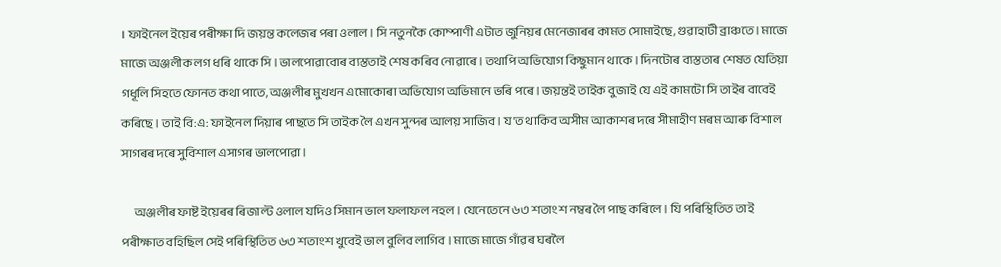। ফাইনেল ইয়েৰ পৰীক্ষা দি জয়ন্ত কলেজৰ পৰা ওলাল । সি নতুনকৈ কোম্পাণী এটাত জুনিয়ৰ মেনেজাৰৰ কামত সোমাইছে, গুৱাহাটী ব্ৰাঞ্চতে । মাজে মাজে অঞ্জলীক লগ ধৰি থাকে সি । ভালপোৱাবোৰ ব্যস্ততাই শেষ কৰিব নোৱাৰে । তথাপি অভিযোগ কিছুমান থাকে । দিনটোৰ ব্যস্ততাৰ শেষত যেতিয়া গধূলি সিহতে ফোনত কথা পাতে, অঞ্জলীৰ মুখখন এমোকোৰা অভিযোগ অভিমানে ভৰি পৰে । জয়ন্তই তাইক বুজাই যে এই কামটো সি তাইৰ বাবেই কৰিছে । তাই বি:এ: ফাইনেল দিয়াৰ পাছতে সি তাইক লৈ এখন সুন্দৰ আলয় সাজিব । য'ত থাকিব অসীম আকাশৰ দৰে সীমাহীণ মৰম আৰু বিশাল সাগৰৰ দৰে সুবিশাল এসাগৰ ভালপোৱা ।

      অঞ্জলীৰ ফাষ্ট ইয়েৰৰ ৰিজাল্ট ওলাল যদিও সিমান ভাল ফলাফল নহল । যেনেতেনে ৬৩ শতাংশ নম্বৰ লৈ পাছ কৰিলে । যি পৰিস্থিতিত তাই পৰীক্ষাত বহিছিল সেই পৰিস্থিতিত ৬৩ শতাংশ খুবেই ভাল বুলিব লাগিব । মাজে মাজে গাঁৱৰ ঘৰলৈ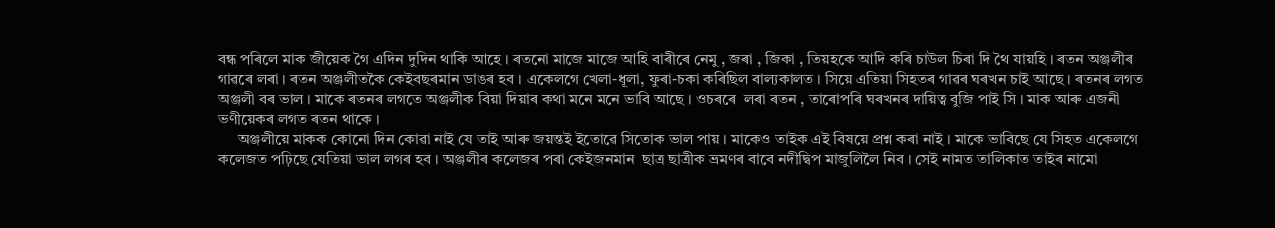বন্ধ পৰিলে মাক জীয়েক গৈ এদিন দুদিন থাকি আহে । ৰতনো মাজে মাজে আহি বাৰীৰে নেমু , জৰা , জিকা , তিয়হকে আদি কৰি চাউল চিৰা দি থৈ যায়হি । ৰতন অঞ্জলীৰ গাৱৰে লৰা । ৰতন অঞ্জলীতকৈ কেইবছৰমান ডাঙৰ হব । একেলগে খেলা-ধূলা, ফুৰা-চকা কৰিছিল বাল্যকালত । সিয়ে এতিয়া সিহতৰ গাৱৰ ঘৰখন চাই আছে । ৰতনৰ লগত অঞ্জলী বৰ ভাল । মাকে ৰতনৰ লগতে অঞ্জলীক বিয়া দিয়াৰ কথা মনে মনে ভাবি আছে । ওচৰৰে  লৰা ৰতন , তাৰোপৰি ঘৰখনৰ দায়িত্ব বুজি পাই সি । মাক আৰু এজনী ভণীয়েকৰ লগত ৰতন থাকে ।
     অঞ্জলীয়ে মাকক কোনো দিন কোৱা নাই যে তাই আৰু জয়ন্তই ইতোৱে সিতোক ভাল পায় । মাকেও তাইক এই বিষয়ে প্ৰশ্ন কৰা নাই । মাকে ভাবিছে যে সিহত একেলগে কলেজত পঢ়িছে যেতিয়া ভাল লগৰ হব । অঞ্জলীৰ কলেজৰ পৰা কেইজনমান  ছাত্ৰ ছাত্ৰীক ভ্ৰমণৰ বাবে নদীদ্বিপ মাজুলিলৈ নিব । সেই নামত তালিকাত তাইৰ নামো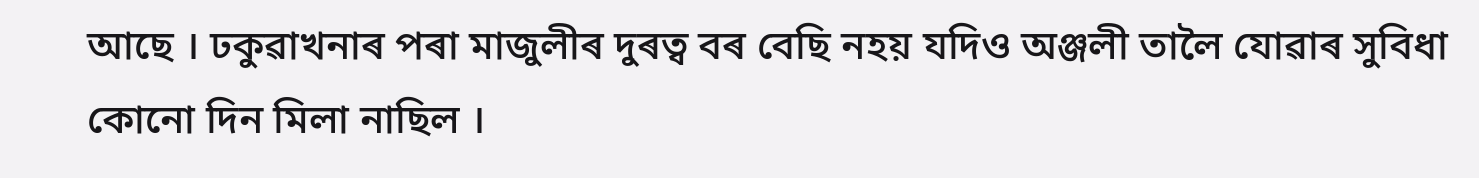আছে । ঢকুৱাখনাৰ পৰা মাজুলীৰ দুৰত্ব বৰ বেছি নহয় যদিও অঞ্জলী তালৈ যোৱাৰ সুবিধা কোনো দিন মিলা নাছিল ।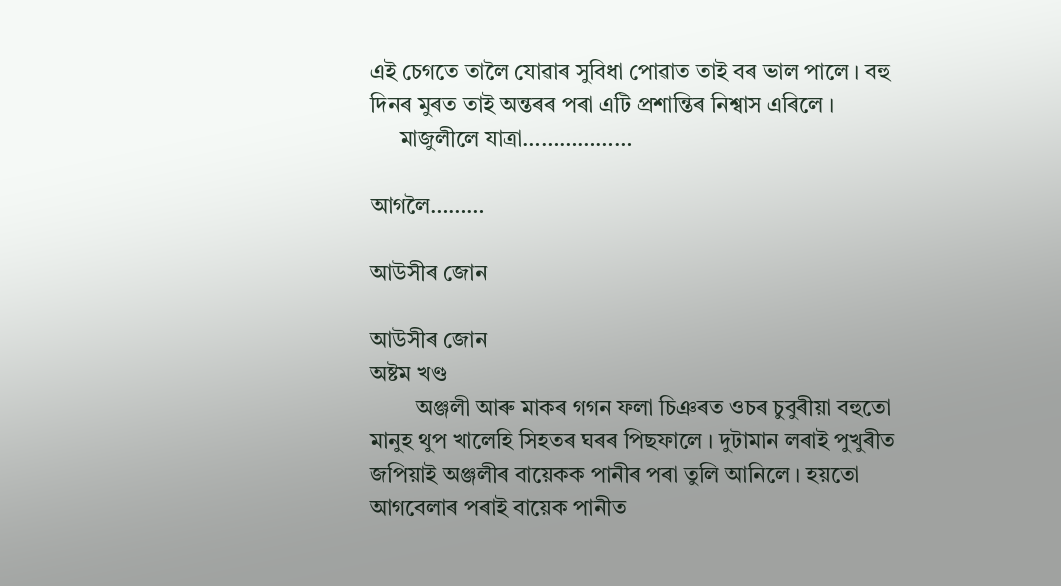এই চেগতে তালৈ যোৱাৰ সুবিধা পোৱাত তাই বৰ ভাল পালে । বহু দিনৰ মুৰত তাই অন্তৰৰ পৰা এটি প্ৰশান্তিৰ নিশ্বাস এৰিলে ।
     মাজুলীলে যাত্ৰা………………

আগলৈ………

আউসীৰ জোন

আউসীৰ জোন
অষ্টম খণ্ড
        অঞ্জলী আৰু মাকৰ গগন ফলা চিঞৰত ওচৰ চুবুৰীয়া বহুতো মানুহ থুপ খালেহি সিহতৰ ঘৰৰ পিছফালে । দুটামান লৰাই পুখুৰীত জপিয়াই অঞ্জলীৰ বায়েকক পানীৰ পৰা তুলি আনিলে । হয়তো আগবেলাৰ পৰাই বায়েক পানীত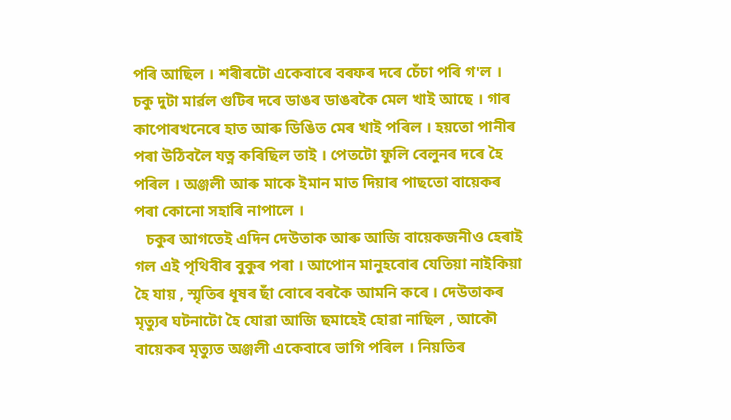পৰি আছিল । শৰীৰটো একেবাৰে বৰফৰ দৰে চেঁচা পৰি গ'ল । চকু দুটা মাৰ্ৱল গুটিৰ দৰে ডাঙৰ ডাঙৰকৈ মেল খাই আছে । গাৰ কাপোৰখনেৰে হাত আৰু ডিঙিত মেৰ খাই পৰিল । হয়তো পানীৰ পৰা উঠিবলৈ যত্ন কৰিছিল তাই । পেতটো ফুলি বেলুনৰ দৰে হৈ পৰিল । অঞ্জলী আৰু মাকে ইমান মাত দিয়াৰ পাছতো বায়েকৰ পৰা কোনো সহাৰি নাপালে ।
   চকুৰ আগতেই এদিন দেউতাক আৰু আজি বায়েকজনীও হেৰাই গল এই পৃথিবীৰ বুকুৰ পৰা । আপোন মানুহবোৰ যেতিয়া নাইকিয়া হৈ যায় , স্মৃতিৰ ধূষৰ ছাঁ বোৰে বৰকৈ আমনি কৰে । দেউতাকৰ মৃত্যুৰ ঘটনাটো হৈ যোৱা আজি ছমাহেই হোৱা নাছিল , আকৌ বায়েকৰ মৃত্যুত অঞ্জলী একেবাৰে ভাগি পৰিল । নিয়তিৰ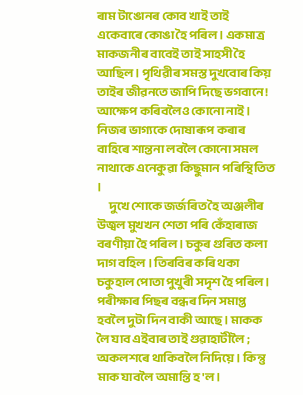ৰাম টাঙোনৰ কোব খাই তাই একেবাৰে কোঙা হৈ পৰিল । একমাত্ৰ মাকজনীৰ বাবেই তাই সাহসী হৈ আছিল । পৃথিৱীৰ সমস্ত দুখবোৰ কিয় তাইৰ জীৱনতে জাপি দিছে ভগবানে ! আক্ষেপ কৰিবলৈও কোনো নাই । নিজৰ ভাগ্যকে দোষাৰূপ কৰাৰ বাহিৰে শান্তনা লবলৈ কোনো সমল নাথাকে এনেকুৱা কিছুমান পৰিস্থিতিত ।
      দুখে শোকে জৰ্জৰিত হৈ অঞ্জলীৰ উজ্বল মুখখন শেতা পৰি কেঁহাৰাজ বৰণীয়া হৈ পৰিল । চকুৰ গুৰিত কলা দাগ বহিল । তিৰবিৰ কৰি থকা চকুহাল পোতা পুখুৰী সদৃশ হৈ পৰিল । পৰীক্ষাৰ পিছৰ বন্ধৰ দিন সমাপ্ত হবলৈ দুটা দিন বাকী আছে । মাকক লৈ যাব এইবাৰ তাই গুৱাহাটীলৈ ; অকলশৰে থাকিবলৈ নিদিয়ে । কিন্তু মাক যাবলৈ অমান্তি হ'ল ।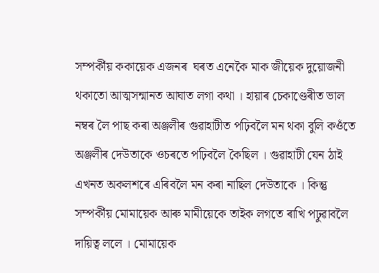সম্পৰ্কীয় ককায়েক এজনৰ  ঘৰত এনেকৈ মাক জীয়েক দুয়োজনী থকাতো আত্মসন্মানত আঘাত লগা কথা । হায়াৰ চেকাণ্ডেৰীত ভাল নম্বৰ লৈ পাছ কৰা অঞ্জলীৰ গুৱাহাটীত পঢ়িবলৈ মন থকা বুলি কওঁতে অঞ্জলীৰ দেউতাকে ওচৰতে পঢ়িবলৈ কৈছিল । গুৱাহাটী যেন ঠাই এখনত অকলশৰে এৰিবলৈ মন কৰা নাছিল দেউতাকে । কিন্তু সম্পৰ্কীয় মোমায়েক আৰু মামীয়েকে তাইক লগতে ৰাখি পঢ়ুৱাবলৈ দায়িত্ব ললে । মোমায়েক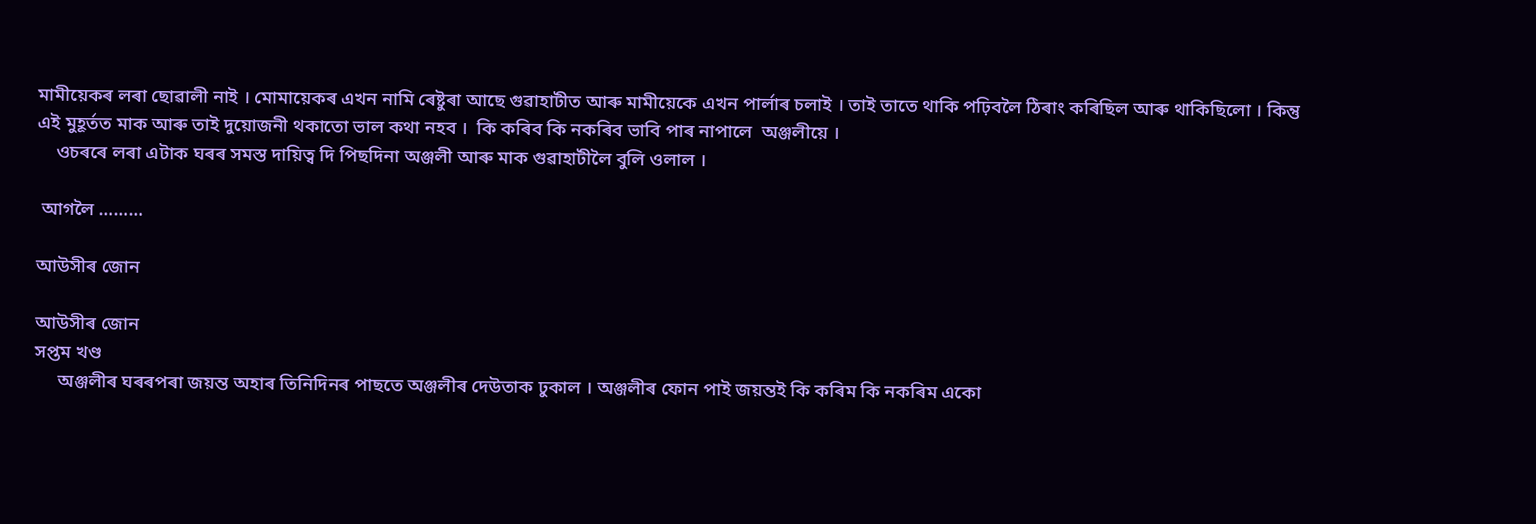মামীয়েকৰ লৰা ছোৱালী নাই । মোমায়েকৰ এখন নামি ৰেষ্টুৰা আছে গুৱাহাটীত আৰু মামীয়েকে এখন পাৰ্লাৰ চলাই । তাই তাতে থাকি পঢ়িবলৈ ঠিৰাং কৰিছিল আৰু থাকিছিলো । কিন্তু এই মুহূৰ্তত মাক আৰু তাই দুয়োজনী থকাতো ভাল কথা নহব ।  কি কৰিব কি নকৰিব ভাবি পাৰ নাপালে  অঞ্জলীয়ে ।
    ওচৰৰে লৰা এটাক ঘৰৰ সমস্ত দায়িত্ব দি পিছদিনা অঞ্জলী আৰু মাক গুৱাহাটীলৈ বুলি ওলাল ।

 আগলৈ ………

আউসীৰ জোন

আউসীৰ জোন
সপ্তম খণ্ড
     অঞ্জলীৰ ঘৰৰপৰা জয়ন্ত অহাৰ তিনিদিনৰ পাছতে অঞ্জলীৰ দেউতাক ঢুকাল । অঞ্জলীৰ ফোন পাই জয়ন্তই কি কৰিম কি নকৰিম একো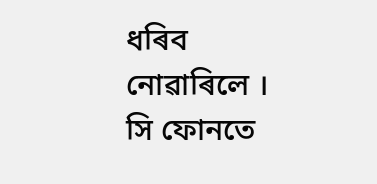ধৰিব নোৱাৰিলে । সি ফোনতে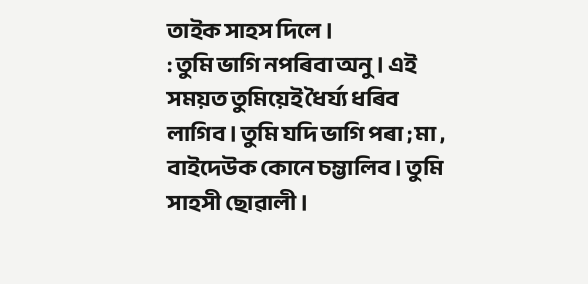তাইক সাহস দিলে ।
: তুমি ভাগি নপৰিবা অনু । এই সময়ত তুমিয়েই ধৈৰ্য্য ধৰিব লাগিব । তুমি যদি ভাগি পৰা ; মা , বাইদেউক কোনে চম্ভালিব । তুমি সাহসী ছোৱালী ।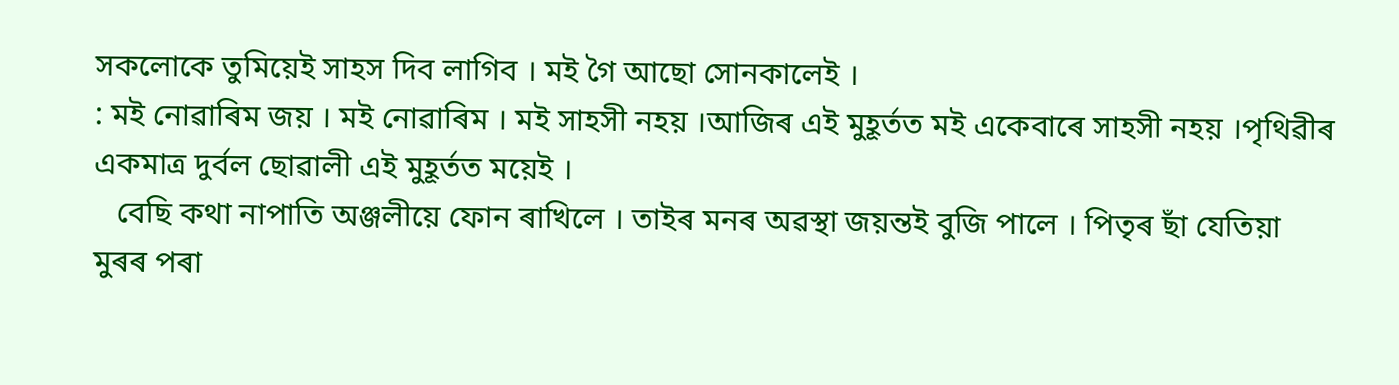সকলোকে তুমিয়েই সাহস দিব লাগিব । মই গৈ আছো সোনকালেই ।
: মই নোৱাৰিম জয় । মই নোৱাৰিম । মই সাহসী নহয় ।আজিৰ এই মুহূৰ্তত মই একেবাৰে সাহসী নহয় ।পৃথিৱীৰ একমাত্ৰ দুৰ্বল ছোৱালী এই মুহূৰ্তত ময়েই ।
   বেছি কথা নাপাতি অঞ্জলীয়ে ফোন ৰাখিলে । তাইৰ মনৰ অৱস্থা জয়ন্তই বুজি পালে । পিতৃৰ ছাঁ যেতিয়া মুৰৰ পৰা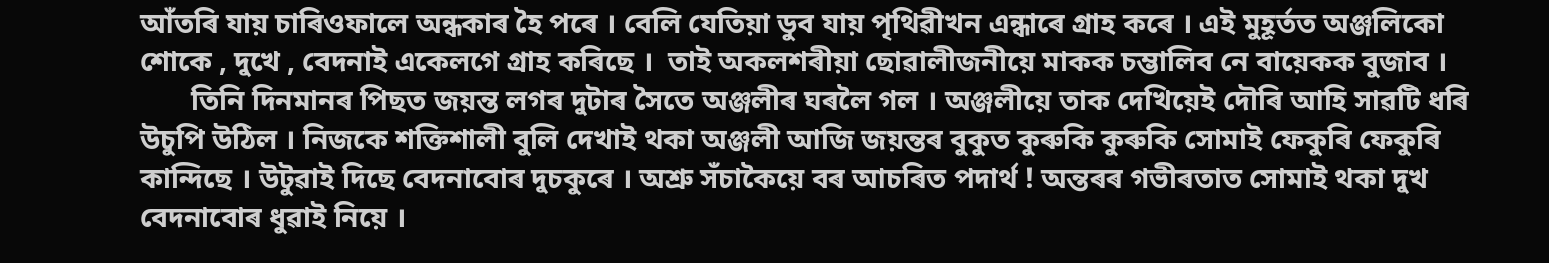আঁতৰি যায় চাৰিওফালে অন্ধকাৰ হৈ পৰে । বেলি যেতিয়া ডুব যায় পৃথিৱীখন এন্ধাৰে গ্ৰাহ কৰে । এই মুহূৰ্তত অঞ্জলিকো শোকে , দুখে , বেদনাই একেলগে গ্ৰাহ কৰিছে ।  তাই অকলশৰীয়া ছোৱালীজনীয়ে মাকক চম্ভালিব নে বায়েকক বুজাব ।
       তিনি দিনমানৰ পিছত জয়ন্ত লগৰ দুটাৰ সৈতে অঞ্জলীৰ ঘৰলৈ গল । অঞ্জলীয়ে তাক দেখিয়েই দৌৰি আহি সাৱটি ধৰি উচুপি উঠিল । নিজকে শক্তিশালী বুলি দেখাই থকা অঞ্জলী আজি জয়ন্তৰ বুকুত কুৰুকি কুৰুকি সোমাই ফেকুৰি ফেকুৰি কান্দিছে । উটুৱাই দিছে বেদনাবোৰ দুচকুৰে । অশ্ৰু সঁচাকৈয়ে বৰ আচৰিত পদাৰ্থ ! অন্তৰৰ গভীৰতাত সোমাই থকা দুখ বেদনাবোৰ ধুৱাই নিয়ে ।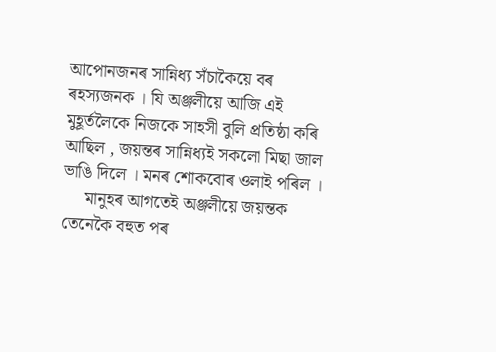আপোনজনৰ সান্নিধ্য সঁচাকৈয়ে বৰ ৰহস্যজনক । যি অঞ্জলীয়ে আজি এই মুহূৰ্তলৈকে নিজকে সাহসী বুলি প্ৰতিষ্ঠা কৰি আছিল , জয়ন্তৰ সান্নিধ্যই সকলো মিছা জাল ভাঙি দিলে । মনৰ শোকবোৰ ওলাই পৰিল ।
     মানুহৰ আগতেই অঞ্জলীয়ে জয়ন্তক তেনেকৈ বহুত পৰ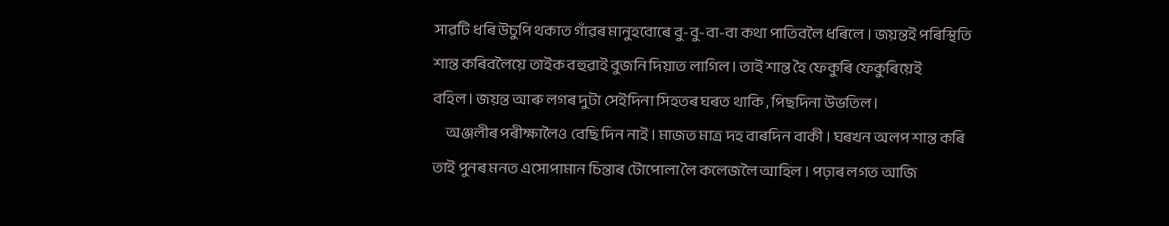সাৱটি ধৰি উচুপি থকাত গাঁৱৰ মানুহবোৰে বু-বু-বা-বা কথা পাতিবলৈ ধৰিলে । জয়ন্তই পৰিস্থিতি শান্ত কৰিবলৈয়ে তাইক বহুৱাই বুজনি দিয়াত লাগিল । তাই শান্ত হৈ ফেকুৰি ফেকুৰিয়েই
বহিল । জয়ন্ত আৰু লগৰ দুটা সেইদিনা সিহতৰ ঘৰত থাকি , পিছদিনা উভতিল ।
     অঞ্জলীৰ পৰীক্ষালৈও বেছি দিন নাই । মাজত মাত্ৰ দহ বাৰদিন বাকী । ঘৰখন অলপ শান্ত কৰি তাই পুনৰ মনত এসোপামান চিন্তাৰ টোপোলা লৈ কলেজলৈ আহিল । পঢ়াৰ লগত আজি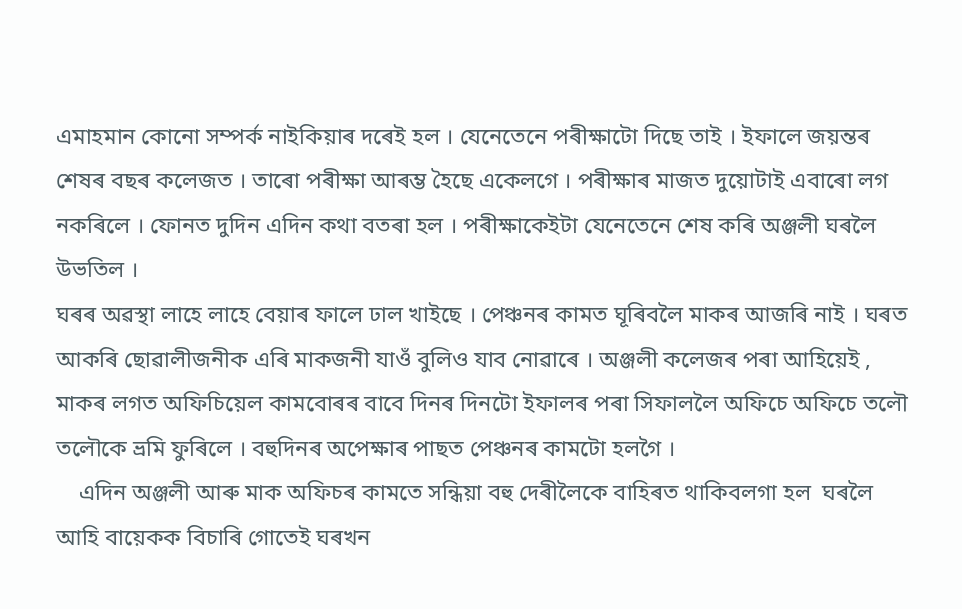এমাহমান কোনো সম্পৰ্ক নাইকিয়াৰ দৰেই হল । যেনেতেনে পৰীক্ষাটো দিছে তাই । ইফালে জয়ন্তৰ শেষৰ বছৰ কলেজত । তাৰো পৰীক্ষা আৰম্ভ হৈছে একেলগে । পৰীক্ষাৰ মাজত দুয়োটাই এবাৰো লগ নকৰিলে । ফোনত দুদিন এদিন কথা বতৰা হল । পৰীক্ষাকেইটা যেনেতেনে শেষ কৰি অঞ্জলী ঘৰলৈ উভতিল ।
ঘৰৰ অৱস্থা লাহে লাহে বেয়াৰ ফালে ঢাল খাইছে । পেঞ্চনৰ কামত ঘূৰিবলৈ মাকৰ আজৰি নাই । ঘৰত আকৰি ছোৱালীজনীক এৰি মাকজনী যাওঁ বুলিও যাব নোৱাৰে । অঞ্জলী কলেজৰ পৰা আহিয়েই , মাকৰ লগত অফিচিয়েল কামবোৰৰ বাবে দিনৰ দিনটো ইফালৰ পৰা সিফাললৈ অফিচে অফিচে তলৌ তলৌকে ভ্ৰমি ফুৰিলে । বহুদিনৰ অপেক্ষাৰ পাছত পেঞ্চনৰ কামটো হলগৈ ।
    এদিন অঞ্জলী আৰু মাক অফিচৰ কামতে সন্ধিয়া বহু দেৰীলৈকে বাহিৰত থাকিবলগা হল  ঘৰলৈ আহি বায়েকক বিচাৰি গোতেই ঘৰখন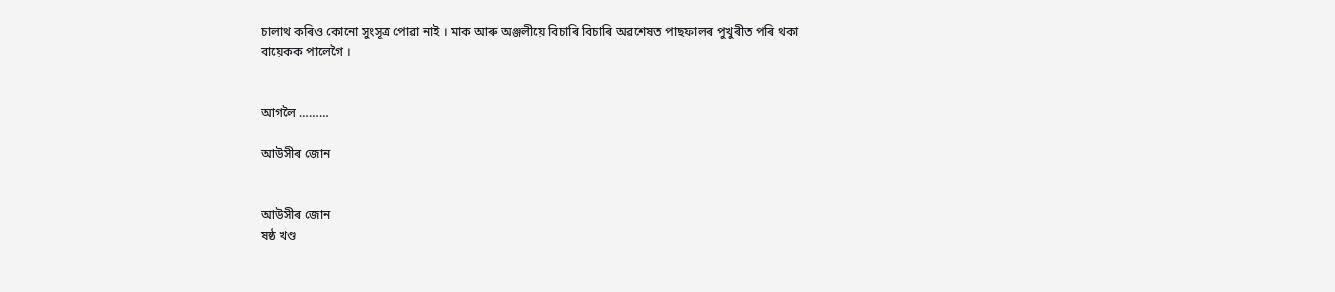চালাথ কৰিও কোনো সুংসূত্ৰ পোৱা নাই । মাক আৰু অঞ্জলীয়ে বিচাৰি বিচাৰি অৱশেষত পাছফালৰ পুখুৰীত পৰি থকা বায়েকক পালেগৈ ।


আগলৈ ………

আউসীৰ জোন


আউসীৰ জোন
ষষ্ঠ খণ্ড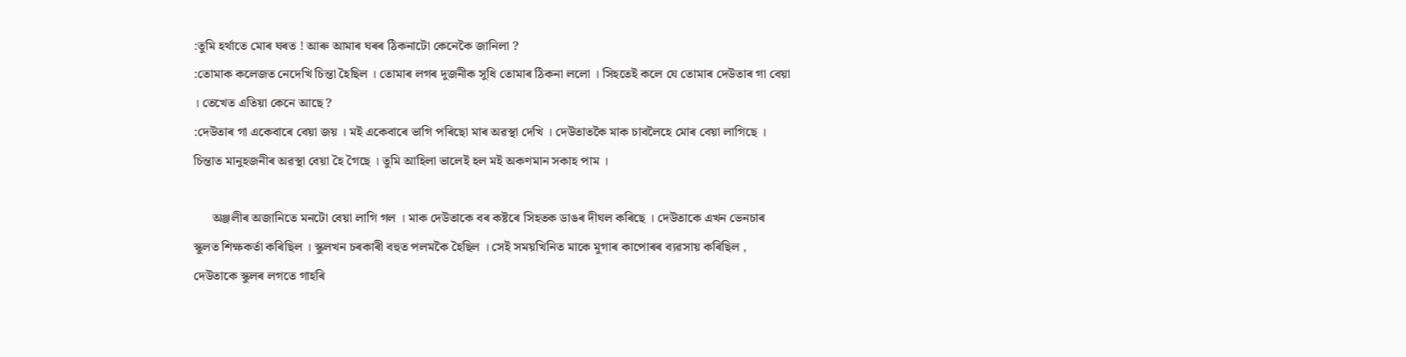:তুমি হৰ্থাতে মোৰ ঘৰত ! আৰু আমাৰ ঘৰৰ ঠিকনাটো কেনেকৈ জানিলা ?
:তোমাক কলেজত নেদেখি চিন্তা হৈছিল । তোমাৰ লগৰ দুজনীক সুধি তোমাৰ ঠিকনা ললো । সিহতেই কলে যে তোমাৰ দেউতাৰ গা বেয়া । তেখেত এতিয়া কেনে আছে ?
:দেউতাৰ গা একেবাৰে বেয়া জয় । মই একেবাৰে ভাগি পৰিছো মাৰ অৱস্থা দেখি । দেউতাতকৈ মাক চাবলৈহে মোৰ বেয়া লাগিছে । চিন্তাত মানুহজনীৰ অৱস্থা বেয়া হৈ গৈছে । তুমি আহিলা ভালেই হল মই অকণমান সকাহ পাম ।

      অঞ্জলীৰ অজানিতে মনটো বেয়া লাগি গল । মাক দেউতাকে বৰ কষ্টৰে সিহতক ডাঙৰ দীঘল কৰিছে । দেউতাকে এখন ভেনচাৰ স্কুলত শিক্ষকৰ্তা কৰিছিল । স্কুলখন চৰকাৰী বহুত পলমকৈ হৈছিল । সেই সময়খিনিত মাকে মুগাৰ কাপোৰৰ ব্যৱসায় কৰিছিল , দেউতাকে স্কুলৰ লগতে গাহৰি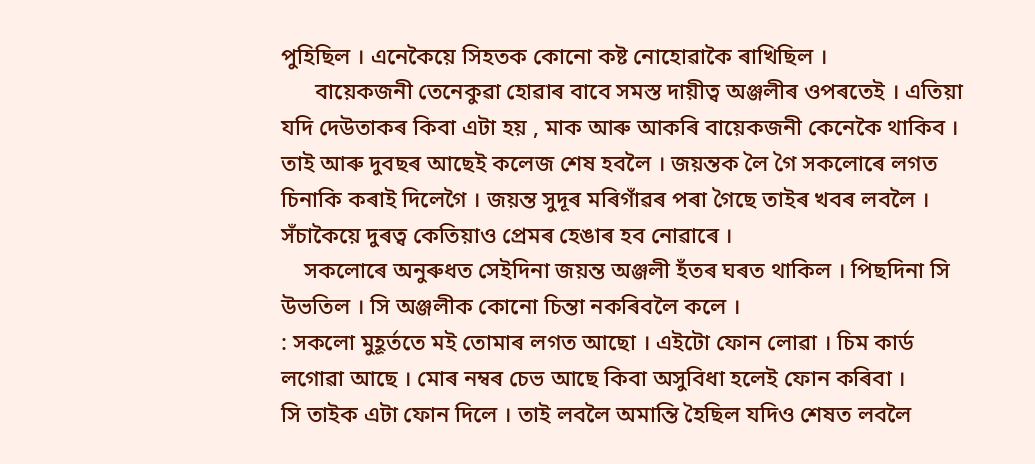পুহিছিল । এনেকৈয়ে সিহতক কোনো কষ্ট নোহোৱাকৈ ৰাখিছিল ।
      বায়েকজনী তেনেকুৱা হোৱাৰ বাবে সমস্ত দায়ীত্ব অঞ্জলীৰ ওপৰতেই । এতিয়া যদি দেউতাকৰ কিবা এটা হয় , মাক আৰু আকৰি বায়েকজনী কেনেকৈ থাকিব । তাই আৰু দুবছৰ আছেই কলেজ শেষ হবলৈ । জয়ন্তক লৈ গৈ সকলোৰে লগত চিনাকি কৰাই দিলেগৈ । জয়ন্ত সুদূৰ মৰিগাঁৱৰ পৰা গৈছে তাইৰ খবৰ লবলৈ । সঁচাকৈয়ে দুৰত্ব কেতিয়াও প্ৰেমৰ হেঙাৰ হব নোৱাৰে ।
    সকলোৰে অনুৰুধত সেইদিনা জয়ন্ত অঞ্জলী হঁতৰ ঘৰত থাকিল । পিছদিনা সি উভতিল । সি অঞ্জলীক কোনো চিন্তা নকৰিবলৈ কলে ।
: সকলো মুহূৰ্ততে মই তোমাৰ লগত আছো । এইটো ফোন লোৱা । চিম কাৰ্ড লগোৱা আছে । মোৰ নম্বৰ চেভ আছে কিবা অসুবিধা হলেই ফোন কৰিবা ।
সি তাইক এটা ফোন দিলে । তাই লবলৈ অমান্তি হৈছিল যদিও শেষত লবলৈ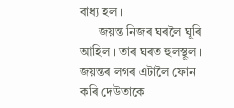বাধ্য হল ।
      জয়ন্ত নিজৰ ঘৰলৈ ঘূৰি আহিল । তাৰ ঘৰত হুলস্থূল । জয়ন্তৰ লগৰ এটালৈ ফোন কৰি দেউতাকে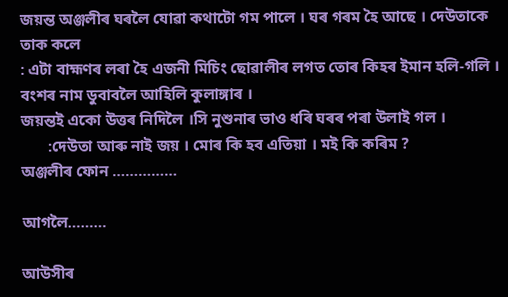জয়ন্ত অঞ্জলীৰ ঘৰলৈ যোৱা কথাটো গম পালে । ঘৰ গৰম হৈ আছে । দেউতাকে তাক কলে
: এটা বাহ্মণৰ লৰা হৈ এজনী মিচিং ছোৱালীৰ লগত তোৰ কিহৰ ইমান হলি-গলি । বংশৰ নাম ডুবাবলৈ আহিলি কুলাঙ্গাৰ ।
জয়ন্তই একো উত্তৰ নিদিলৈ ।সি নুশুনাৰ ভাও ধৰি ঘৰৰ পৰা উলাই গল ।
       :দেউতা আৰু নাই জয় । মোৰ কি হব এতিয়া । মই কি কৰিম ?
অঞ্জলীৰ ফোন ……………

আগলৈ………

আউসীৰ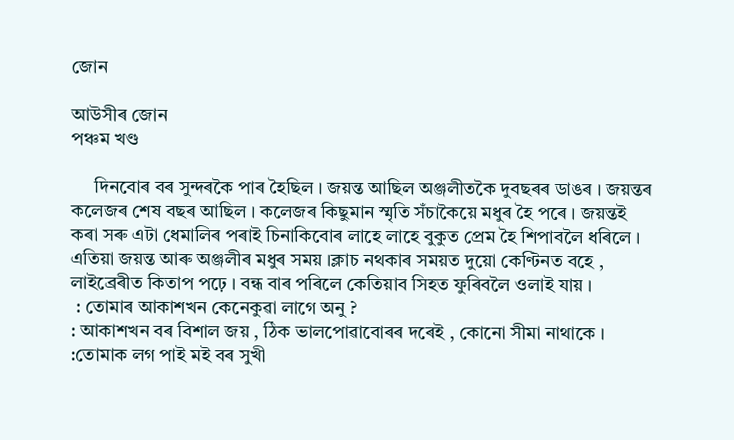জোন

আউসীৰ জোন
পঞ্চম খণ্ড

     দিনবোৰ বৰ সুন্দৰকৈ পাৰ হৈছিল । জয়ন্ত আছিল অঞ্জলীতকৈ দুবছৰৰ ডাঙৰ । জয়ন্তৰ কলেজৰ শেষ বছৰ আছিল । কলেজৰ কিছুমান স্মৃতি সঁচাকৈয়ে মধুৰ হৈ পৰে । জয়ন্তই কৰা সৰু এটা ধেমালিৰ পৰাই চিনাকিবোৰ লাহে লাহে বুকুত প্ৰেম হৈ শিপাবলৈ ধৰিলে । এতিয়া জয়ন্ত আৰু অঞ্জলীৰ মধুৰ সময় ।ক্লাচ নথকাৰ সময়ত দুয়ো কেণ্টিনত বহে , লাইব্ৰেৰীত কিতাপ পঢ়ে । বন্ধ বাৰ পৰিলে কেতিয়াব সিহত ফুৰিবলৈ ওলাই যায় ।
 : তোমাৰ আকাশখন কেনেকুৱা লাগে অনু ?
: আকাশখন বৰ বিশাল জয় , ঠিক ভালপোৱাবোৰৰ দৰেই , কোনো সীমা নাথাকে ।
:তোমাক লগ পাই মই বৰ সুখী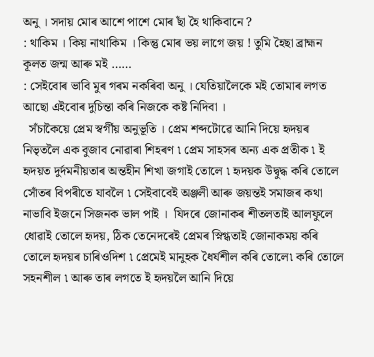অনু । সদায় মোৰ আশে পাশে মোৰ ছাঁ হৈ থাকিবানে ?
: থাকিম । কিয় নাথাকিম । কিন্তু মোৰ ভয় লাগে জয় ! তুমি হৈছা ব্ৰাহ্মন কূলত জন্ম আৰু মই ……
: সেইবোৰ ভাবি মুৰ গৰম নকৰিবা অনু । যেতিয়ালৈকে মই তোমাৰ লগত আছো এইবোৰ দুচিন্তা কৰি নিজকে কষ্ট নিদিবা ।
  সঁচাকৈয়ে প্ৰেম স্বৰ্গীয় অনুভূতি । প্ৰেম শব্দটোৱে আনি দিয়ে হৃদয়ৰ নিভৃতলৈ এক বুজাব নোৱাৰা শিহৰণ ৷ প্ৰেম সাহসৰ অন্য এক প্ৰতীক ৷ ই হৃদয়ত দুৰ্দমনীয়তাৰ অন্তহীন শিখা জগাই তোলে ৷ হৃদয়ক উদ্বুদ্ধ কৰি তোলে সোঁতৰ বিপৰীতে যাবলৈ ৷ সেইবাবেই অঞ্জলী আৰু জয়ন্তই সমাজৰ কথা নাভাবি ইজনে সিজনক ভাল পাই ।  যিদৰে জোনাকৰ শীতলতাই আলফুলে ধোৱাই তোলে হৃদয়, ঠিক তেনেদৰেই প্ৰেমৰ স্নিগ্ধতাই জোনাকময় কৰি তোলে হৃদয়ৰ চাৰিওদিশ ৷ প্ৰেমেই মানুহক ধৈৰ্যশীল কৰি তোলে৷ কৰি তোলে সহনশীল ৷ আৰু তাৰ লগতে ই হৃদয়লৈ আনি দিয়ে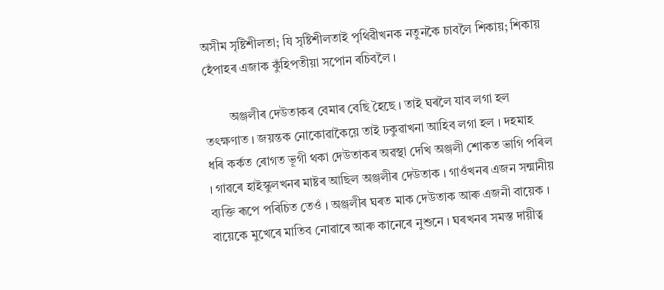অসীম সৃষ্টিশীলতা; যি সৃষ্টিশীলতাই পৃথিৱীখনক নতুনকৈ চাবলৈ শিকায়; শিকায় হেঁপাহৰ এজাক কুঁহিপতীয়া সপোন ৰচিবলৈ ।

        অঞ্জলীৰ দেউতাকৰ বেমাৰ বেছি হৈছে । তাই ঘৰলৈ যাব লগা হল তৎক্ষণাত । জয়ন্তক নোকোৱাকৈয়ে তাই ঢকুৱাখনা আহিব লগা হল । দহমাহ ধৰি কৰ্কত ৰোগত ভূগী থকা দেউতাকৰ অৱস্থা দেখি অঞ্জলী শোকত ভাগি পৰিল । গাৱৰে হাইস্কুলখনৰ মাষ্টৰ আছিল অঞ্জলীৰ দেউতাক । গাওঁখনৰ এজন সন্মানীয় ব্যক্তি ৰূপে পৰিচিত তেওঁ । অঞ্জলীৰ ঘৰত মাক দেউতাক আৰু এজনী বায়েক । বায়েকে মুখেৰে মাতিব নোৱাৰে আৰু কানেৰে নুশুনে । ঘৰখনৰ সমস্ত দায়ীত্ব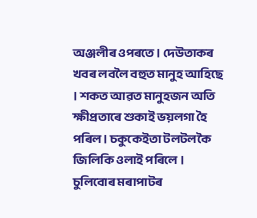অঞ্জলীৰ ওপৰতে । দেউতাকৰ খবৰ লবলৈ বহুত মানুহ আহিছে । শকত আৱত মানুহজন অতি ক্ষীপ্ৰতাৰে শুকাই ভয়লগা হৈ পৰিল । চকুকেইতা টলটলকৈ জিলিকি ওলাই পৰিলে । চুলিবোৰ মৰাপাটৰ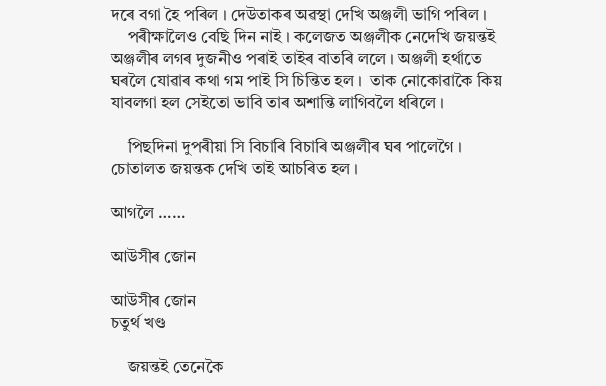দৰে বগা হৈ পৰিল । দেউতাকৰ অৱস্থা দেখি অঞ্জলী ভাগি পৰিল ।
    পৰীক্ষালৈও বেছি দিন নাই । কলেজত অঞ্জলীক নেদেখি জয়ন্তই অঞ্জলীৰ লগৰ দুজনীও পৰাই তাইৰ বাতৰি ললে । অঞ্জলী হৰ্থাতে ঘৰলৈ যোৱাৰ কথা গম পাই সি চিন্তিত হল ।  তাক নোকোৱাকৈ কিয় যাবলগা হল সেইতো ভাবি তাৰ অশান্তি লাগিবলৈ ধৰিলে ।

    পিছদিনা দুপৰীয়া সি বিচাৰি বিচাৰি অঞ্জলীৰ ঘৰ পালেগৈ ।
চোতালত জয়ন্তক দেখি তাই আচৰিত হল ।

আগলৈ ……

আউসীৰ জোন

আউসীৰ জোন
চতুৰ্থ খণ্ড

    জয়ন্তই তেনেকৈ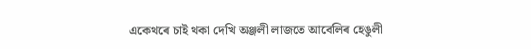একেথৰে চাই থকা দেখি অঞ্জলী লাজতে আবেলিৰ হেঙুলী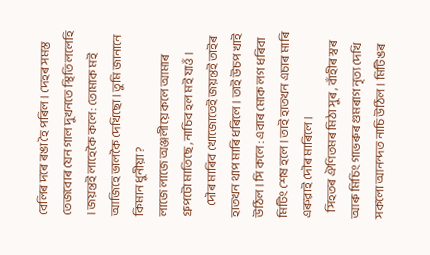বেলিৰ দৰে ৰঙা হৈ পৰিল । দেহৰ সমস্ত তেজবোৰ যেন গাল দুখনতে স্থিতি ললেহি । জয়ন্তই লাহেকৈ কলে : তোমাক মই আজিহে ভালকৈ দেখিছো । তুমি জানানে কিমান ধুনীয়া ?
লাজে লাজে অঞ্জলীয়ে কলে আমাৰ গ্ৰুপটো মাতিছে , নাচিব হল মই যাওঁ ।
     দৌৰ মাৰিব খোজোতেই জয়ন্তই তাইৰ হাতখন থাপ মাৰি ধৰিলে । তাই উচপ খাই উঠিল । সি কলে : এবাৰ মোক লগ ধৰিবা মিটিং শেষ হলে । তাই হাতখন এচাৰ মাৰি এৰুৱাই দৌৰ মাৰিলে ।
   সিহতৰ ঐণিতমৰ মিঠা সুৰ , বাঁহীৰ স্বৰ আৰু মিচিং গাভৰুৰ গুমৰাগ নৃত্য দেখি সকলো আনন্দত নাচি উঠিল । মিটিঙৰ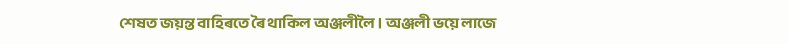শেষত জয়ন্ত বাহিৰতে ৰৈ থাকিল অঞ্জলীলৈ । অঞ্জলী ভয়ে লাজে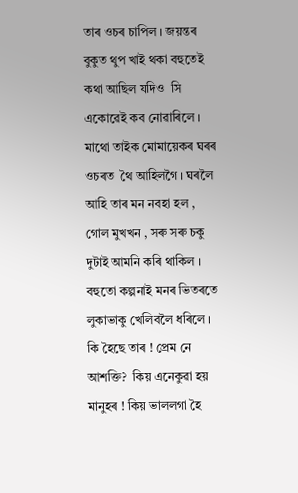তাৰ ওচৰ চাপিল । জয়ন্তৰ বুকুত থুপ খাই থকা বহুতেই কথা আছিল যদিও  সি একোৱেই কব নোৱাৰিলে । মাথো তাইক মোমায়েকৰ ঘৰৰ ওচৰত  থৈ আহিলগৈ । ঘৰলৈ আহি তাৰ মন নবহা হল , গোল মুখখন , সৰু সৰু চকু দুটাই আমনি কৰি থাকিল । বহুতো কল্পনাই মনৰ ভিতৰতে লুকাভাকু খেলিবলৈ ধৰিলে । কি হৈছে তাৰ ! প্ৰেম নে আশক্তি?  কিয় এনেকুৱা হয় মানুহৰ ! কিয় ভাললগা হৈ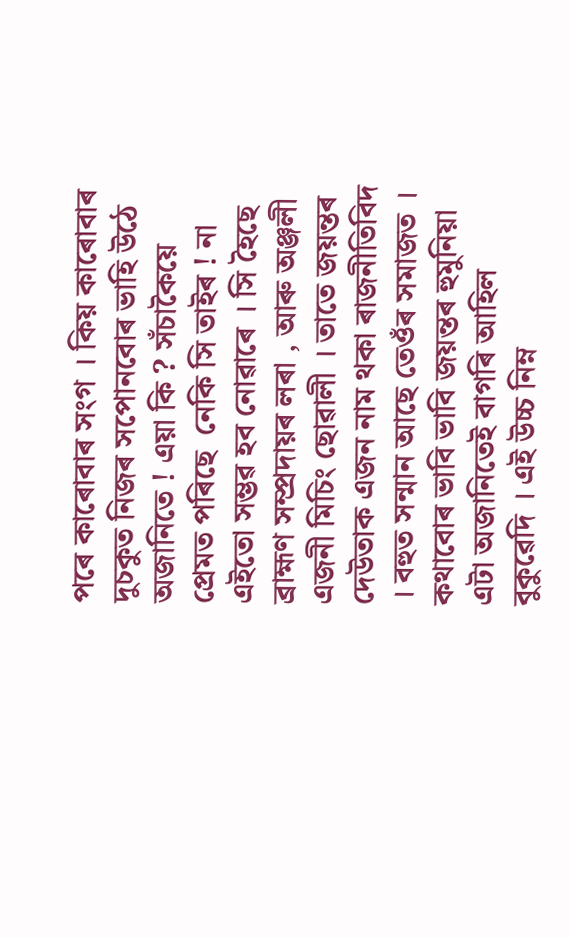পৰে কাৰোবাৰ সংগ । কিয় কাৰোবাৰ দুচকুত নিজৰ সপোনবোৰ ভাহি উঠে অজানিতে ! এয়া কি ? সঁচাকৈয়ে প্ৰেমত পৰিছে  নেকি সি তাইৰ ! না এইতো সম্ভৱ হব নোৱাৰে । সি হৈছে ব্ৰাহ্মণ সম্প্ৰদায়ৰ লৰা , আৰু অঞ্জলী এজনী মিচিং ছোৱালী । তাতে জয়ন্তৰ দেউতাক এজন নাম থকা ৰাজনীতিবিদ । বহুত সন্মান আছে তেওঁৰ সমাজত । কথাবোৰ ভাবি ভাবি জয়ন্তৰ হুমুনিয়া এটা অজানিতেই বাগৰি আহিল বুকুৱেদি । এই উচ্চ নিম্ন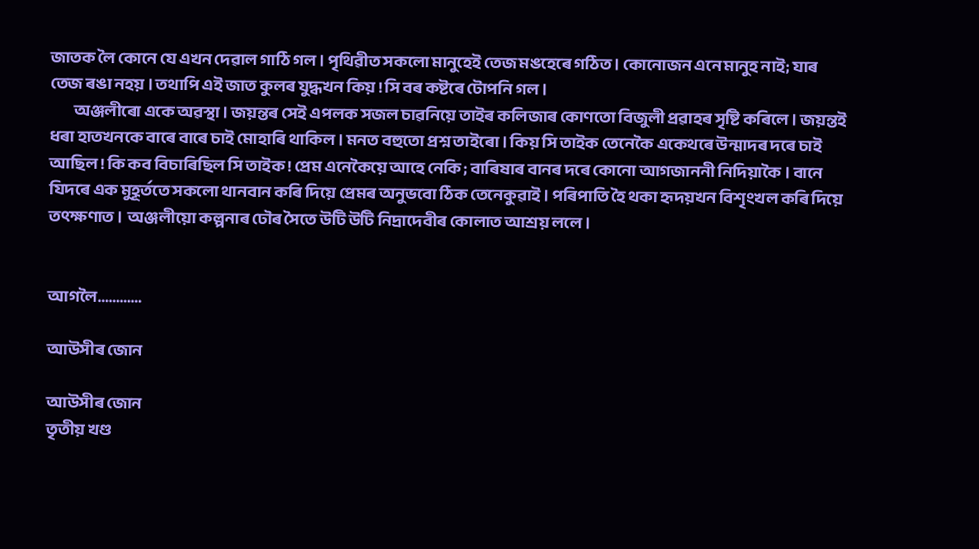জাতক লৈ কোনে যে এখন দেৱাল গাঠি গল । পৃথিৱীত সকলো মানুহেই তেজ মঙহেৰে গঠিত । কোনোজন এনে মানুহ নাই; যাৰ তেজ ৰঙা নহয় । তথাপি এই জাত কুলৰ যুদ্ধখন কিয় ! সি বৰ কষ্টৰে টোপনি গল ।
         অঞ্জলীৰো একে অৱস্থা । জয়ন্তৰ সেই এপলক সজল চাৱনিয়ে তাইৰ কলিজাৰ কোণতো বিজুলী প্ৰৱাহৰ সৃষ্টি কৰিলে । জয়ন্তই ধৰা হাতখনকে বাৰে বাৰে চাই মোহাৰি থাকিল । মনত বহুতো প্ৰশ্ন তাইৰো । কিয় সি তাইক তেনেকৈ একেথৰে উন্মাদৰ দৰে চাই আছিল ! কি কব বিচাৰিছিল সি তাইক ! প্ৰেম এনেকৈয়ে আহে নেকি ; বাৰিষাৰ বানৰ দৰে কোনো আগজাননী নিদিয়াকৈ । বানে যিদৰে এক মুহূৰ্ততে সকলো থানবান কৰি দিয়ে প্ৰেমৰ অনুভবো ঠিক তেনেকুৱাই । পৰিপাতি হৈ থকা হৃদয়খন বিশৃংখল কৰি দিয়ে তৎক্ষণাত ।  অঞ্জলীয়ো কল্পনাৰ ঢৌৰ সৈতে উটি উটি নিদ্ৰাদেবীৰ কোলাত আশ্ৰয় ললে ।


আগলৈ…………

আউসীৰ জোন

আউসীৰ জোন
তৃতীয় খণ্ড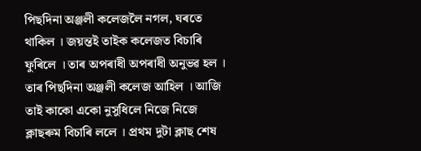পিছদিনা অঞ্জলী কলেজলৈ নগল, ঘৰতে থাকিল । জয়ন্তই তাইক কলেজত বিচাৰি ফুৰিলে । তাৰ অপৰাধী অপৰাধী অনুভৱ হল । তাৰ পিছদিনা অঞ্জলী কলেজ আহিল । আজি তাই কাকো একো নুসুধিলে নিজে নিজে ক্লাছৰুম বিচাৰি ললে । প্ৰথম দুটা ক্লাছ শেষ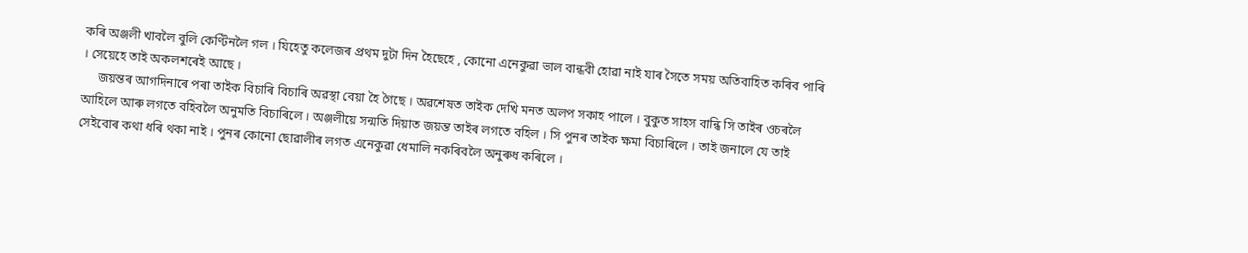কৰি অঞ্জলী খাবলৈ বুলি কেণ্টিনলৈ গল । যিহেতু কলেজৰ প্ৰথম দুটা দিন হৈছেহে , কোনো এনেকুৱা ভাল বান্ধবী হোৱা নাই যাৰ সৈতে সময় অতিবাহিত কৰিব পাৰি । সেয়েহে তাই অকলশৰেই আছে ।
     জয়ন্তৰ আগদিনাৰে পৰা তাইক বিচাৰি বিচাৰি অৱস্থা বেয়া হৈ গৈছে । অৱশেষত তাইক দেখি মনত অলপ সকাহ পালে । বুকুত সাহস বান্ধি সি তাইৰ ওচৰলৈ আহিলে আৰু লগতে বহিবলৈ অনুমতি বিচাৰিলে । অঞ্জলীয়ে সন্মতি দিয়াত জয়ন্ত তাইৰ লগতে বহিল । সি পুনৰ তাইক ক্ষমা বিচাৰিলে । তাই জনালে যে তাই সেইবোৰ কথা ধৰি থকা নাই । পুনৰ কোনো ছোৱালীৰ লগত এনেকুৱা ধেমালি নকৰিবলৈ অনুৰুধ কৰিলে ।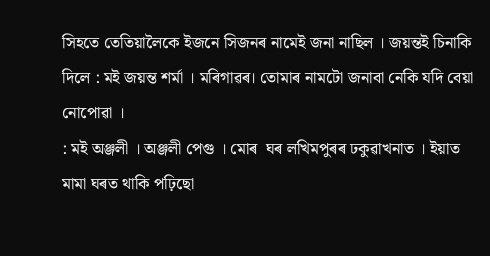সিহতে তেতিয়ালৈকে ইজনে সিজনৰ নামেই জনা নাছিল । জয়ন্তই চিনাকি দিলে : মই জয়ন্ত শৰ্মা । মৰিগাৱৰ। তোমাৰ নামটো জনাবা নেকি যদি বেয়া নোপোৱা ।
: মই অঞ্জলী । অঞ্জলী পেগু । মোৰ  ঘৰ লখিমপুৰৰ ঢকুৱাখনাত । ইয়াত মামা ঘৰত থাকি পঢ়িছো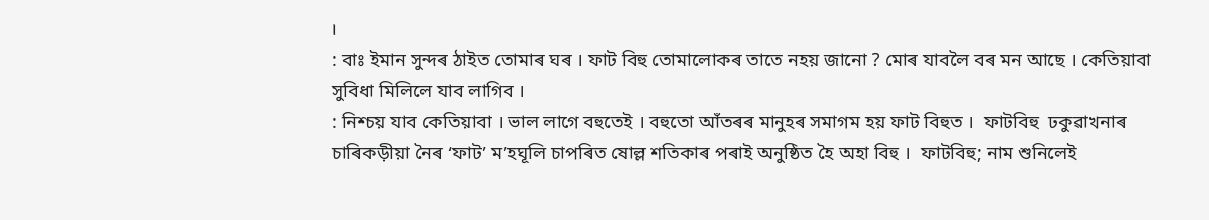।
: বাঃ ইমান সুন্দৰ ঠাইত তোমাৰ ঘৰ । ফাট বিহু তোমালোকৰ তাতে নহয় জানো ? মোৰ যাবলৈ বৰ মন আছে । কেতিয়াবা সুবিধা মিলিলে যাব লাগিব ।
: নিশ্চয় যাব কেতিয়াবা । ভাল লাগে বহুতেই । বহুতো আঁতৰৰ মানুহৰ সমাগম হয় ফাট বিহুত ।  ফাটবিহু  ঢকুৱাখনাৰ চাৰিকড়ীয়া নৈৰ ‘ফাট’ ম’হঘূলি চাপৰিত ষোল্ল শতিকাৰ পৰাই অনুষ্ঠিত হৈ অহা বিহু ।  ফাটবিহু; নাম শুনিলেই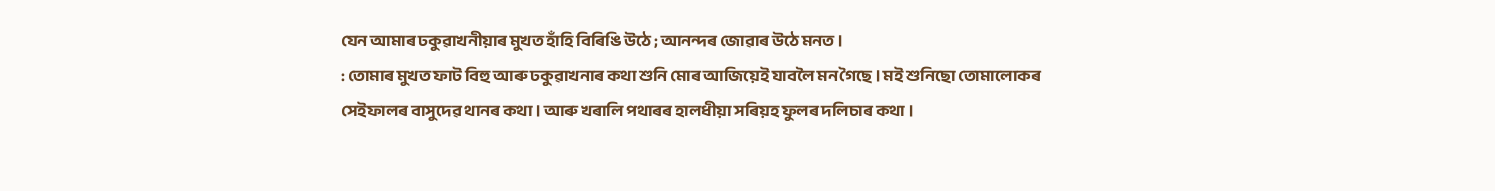যেন আমাৰ ঢকুৱাখনীয়াৰ মুখত হাঁহি বিৰিঙি উঠে ; আনন্দৰ জোৱাৰ উঠে মনত ।
: তোমাৰ মুখত ফাট বিহু আৰু ঢকুৱাখনাৰ কথা শুনি মোৰ আজিয়েই যাবলৈ মন গৈছে । মই শুনিছো তোমালোকৰ সেইফালৰ বাসুদেৱ থানৰ কথা । আৰু খৰালি পথাৰৰ হালধীয়া সৰিয়হ ফুলৰ দলিচাৰ কথা ।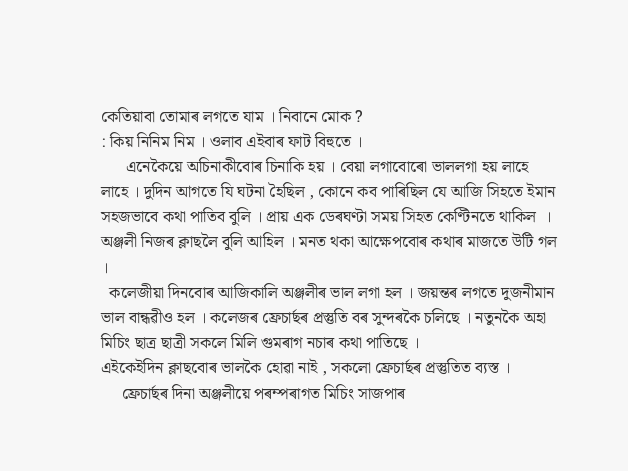কেতিয়াবা তোমাৰ লগতে যাম । নিবানে মোক ?
: কিয় নিনিম নিম । ওলাব এইবাৰ ফাট বিহুতে ।
      এনেকৈয়ে অচিনাকীবোৰ চিনাকি হয় । বেয়া লগাবোৰো ভাললগা হয় লাহে লাহে । দুদিন আগতে যি ঘটনা হৈছিল , কোনে কব পাৰিছিল যে আজি সিহতে ইমান সহজভাবে কথা পাতিব বুলি । প্ৰায় এক ডেৰঘণ্টা সময় সিহত কেণ্টিনতে থাকিল  । অঞ্জলী নিজৰ ক্লাছলৈ বুলি আহিল । মনত থকা আক্ষেপবোৰ কথাৰ মাজতে উটি গল ।
  কলেজীয়া দিনবোৰ আজিকালি অঞ্জলীৰ ভাল লগা হল । জয়ন্তৰ লগতে দুজনীমান ভাল বান্ধৱীও হল । কলেজৰ ফ্ৰেচাৰ্ছৰ প্ৰস্তুতি বৰ সুন্দৰকৈ চলিছে । নতুনকৈ অহা মিচিং ছাত্ৰ ছাত্ৰী সকলে মিলি গুমৰাগ নচাৰ কথা পাতিছে ।
এইকেইদিন ক্লাছবোৰ ভালকৈ হোৱা নাই , সকলো ফ্ৰেচাৰ্ছৰ প্ৰস্তুতিত ব্যস্ত ।
     ফ্ৰেচাৰ্ছৰ দিনা অঞ্জলীয়ে পৰম্পৰাগত মিচিং সাজপাৰ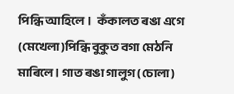পিন্ধি আহিলে ।   কঁকালত ৰঙা এগে (মেখেলা)পিন্ধি বুকুত বগা মেঠনি মাৰিলে । গাত ৰঙা গালুগ (চোলা)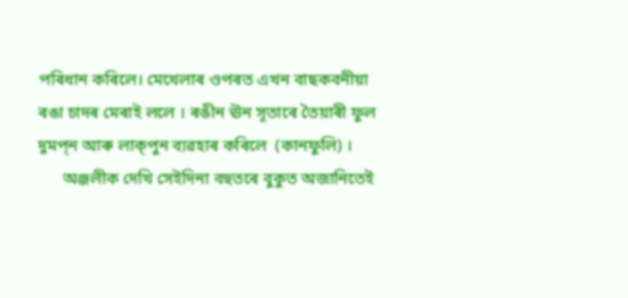পৰিধান কৰিলে। মেখেলাৰ ওপৰত এখন বাছকবনীয়া ৰঙা চাদৰ মেৰাই ললে । ৰঙীন ঊন সূতাৰে তৈয়াৰী ফুল দুমপ্‌ন আৰু লাক্‌পুন ব্যৱহাৰ কৰিলে  (কানফুলি) ।
      অঞ্জলীক দেখি সেইদিনা বহুতৰে বুকুত অজানিতেই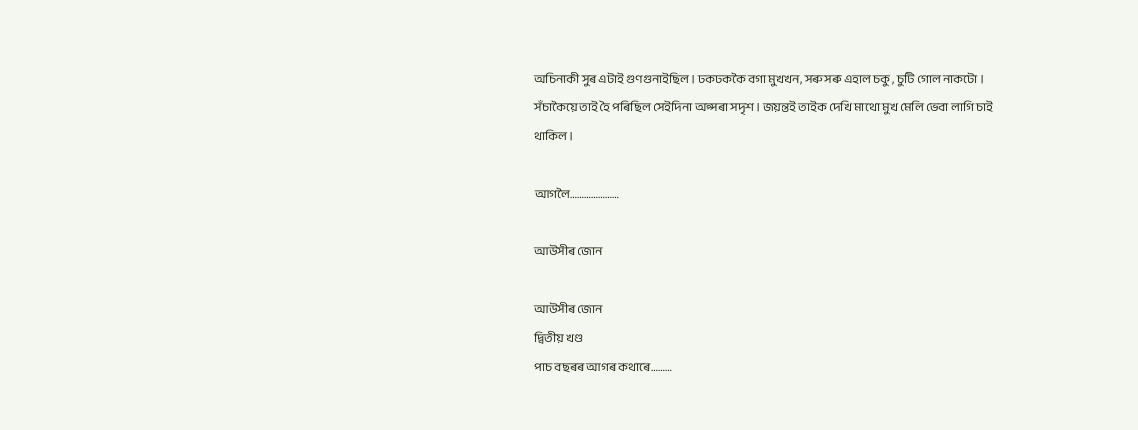অচিনাকী সুৰ এটাই গুণগুনাইছিল । ঢকঢককৈ বগা মুখখন, সৰু সৰু এহাল চকু , চুটি গোল নাকটো । সঁচাকৈয়ে তাই হৈ পৰিছিল সেইদিনা অপ্সৰা সদৃশ । জয়ন্তই তাইক দেখি মাথো মুখ মেলি ভেবা লাগি চাই থাকিল ।

আগলৈ…………………

আউসীৰ জোন

আউসীৰ জোন
দ্বিতীয় খণ্ড
পাচ বছৰৰ আগৰ কথাৰে………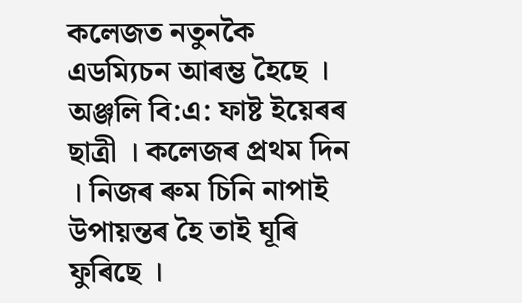কলেজত নতুনকৈ এডম্যিচন আৰম্ভ হৈছে । অঞ্জলি বি:এ: ফাষ্ট ইয়েৰৰ ছাত্ৰী । কলেজৰ প্ৰথম দিন । নিজৰ ৰুম চিনি নাপাই উপায়ন্তৰ হৈ তাই ঘূৰি ফুৰিছে ।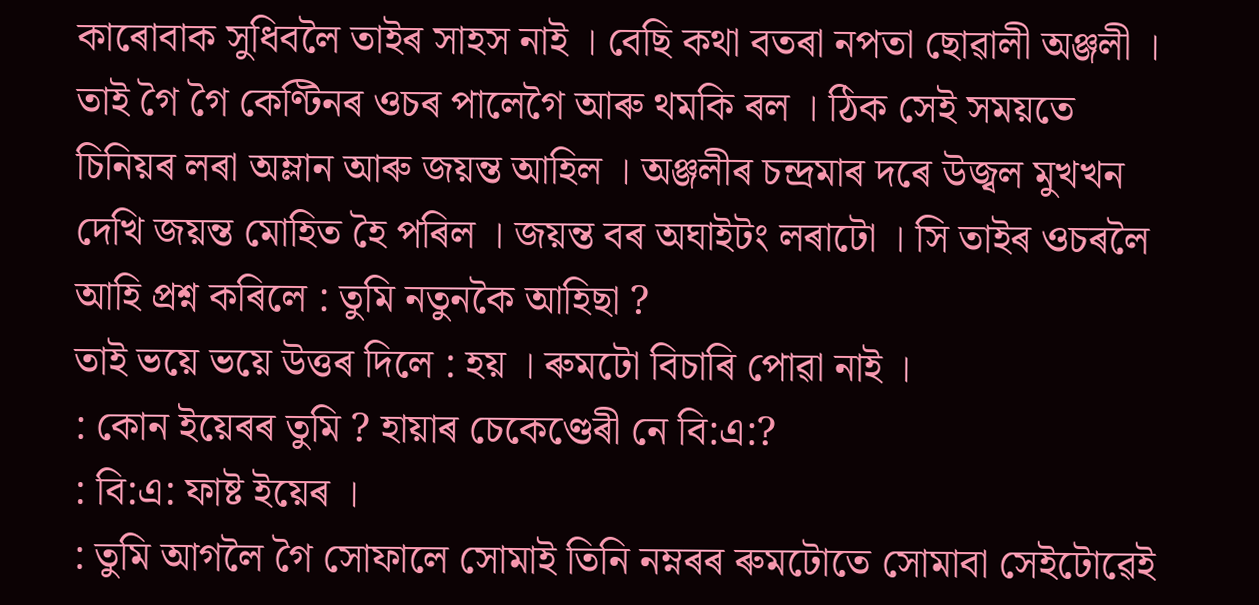কাৰোবাক সুধিবলৈ তাইৰ সাহস নাই । বেছি কথা বতৰা নপতা ছোৱালী অঞ্জলী । তাই গৈ গৈ কেণ্টিনৰ ওচৰ পালেগৈ আৰু থমকি ৰল । ঠিক সেই সময়তে চিনিয়ৰ লৰা অম্লান আৰু জয়ন্ত আহিল । অঞ্জলীৰ চন্দ্ৰমাৰ দৰে উজ্বল মুখখন দেখি জয়ন্ত মোহিত হৈ পৰিল । জয়ন্ত বৰ অঘাইটং লৰাটো । সি তাইৰ ওচৰলৈ আহি প্ৰশ্ন কৰিলে : তুমি নতুনকৈ আহিছা ?
তাই ভয়ে ভয়ে উত্তৰ দিলে : হয় । ৰুমটো বিচাৰি পোৱা নাই ।
: কোন ইয়েৰৰ তুমি ? হায়াৰ চেকেণ্ডেৰী নে বি:এ:?
: বি:এ: ফাষ্ট ইয়েৰ ।
: তুমি আগলৈ গৈ সোফালে সোমাই তিনি নম্নৰৰ ৰুমটোতে সোমাবা সেইটোৱেই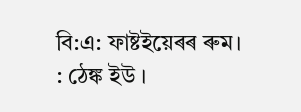বি:এ: ফাষ্টইয়েৰৰ ৰুম।
: ঠেঙ্ক ইউ ।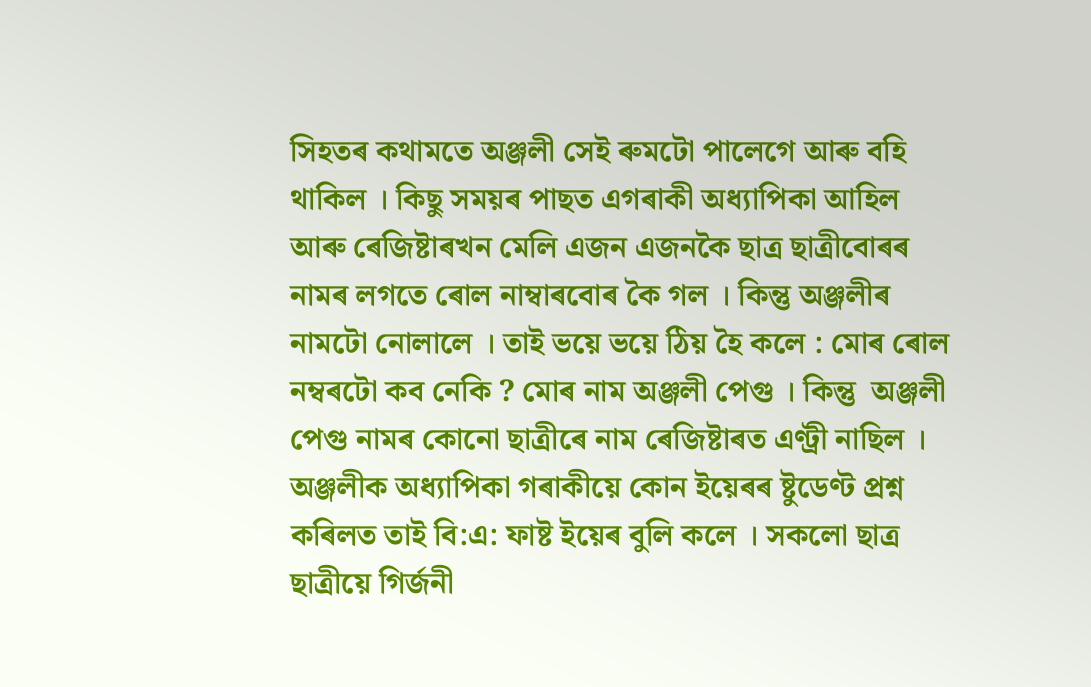সিহতৰ কথামতে অঞ্জলী সেই ৰুমটো পালেগে আৰু বহি থাকিল । কিছু সময়ৰ পাছত এগৰাকী অধ্যাপিকা আহিল আৰু ৰেজিষ্টাৰখন মেলি এজন এজনকৈ ছাত্ৰ ছাত্ৰীবোৰৰ নামৰ লগতে ৰোল নাম্বাৰবোৰ কৈ গল । কিন্তু অঞ্জলীৰ নামটো নোলালে । তাই ভয়ে ভয়ে ঠিয় হৈ কলে : মোৰ ৰোল নম্বৰটো কব নেকি ? মোৰ নাম অঞ্জলী পেগু । কিন্তু  অঞ্জলী পেগু নামৰ কোনো ছাত্ৰীৰে নাম ৰেজিষ্টাৰত এণ্ট্ৰী নাছিল । অঞ্জলীক অধ্যাপিকা গৰাকীয়ে কোন ইয়েৰৰ ষ্টুডেণ্ট প্ৰশ্ন কৰিলত তাই বি:এ: ফাষ্ট ইয়েৰ বুলি কলে । সকলো ছাত্ৰ ছাত্ৰীয়ে গিৰ্জনী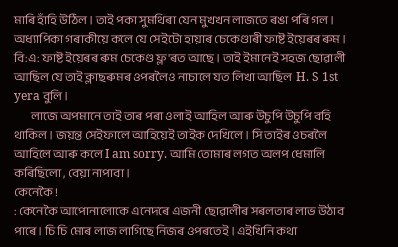মাৰি হাঁহি উঠিল । তাই পকা সুমথিৰা যেন মুখখন লাজতে ৰঙা পৰি গল । অধ্যাপিকা গৰাকীয়ে কলে যে সেইটো হায়াৰ চেকেণ্ডাৰী ফাষ্ট ইয়েৰৰ ৰুম । বি:এ: ফাষ্ট ইয়েৰৰ ৰুম চেকেণ্ড ফ্ল'ৰত আছে । তাই ইমানেই সহজ ছোৱালী আছিল যে তাই ক্লাছৰুমৰ ওপৰলৈও নাচালে যত লিখা আছিল  H. S 1st  yera বুলি ।
        লাজে অপমানে তাই তাৰ পৰা ওলাই আহিল আৰু উচুপি উচুপি বহি থাকিল । জয়ন্ত সেইফালে আহিয়েই তাইক দেখিলে । সি তাইৰ ওচৰলৈ আহিলে আৰু কলে I am sorry. আমি তোমাৰ লগত অলপ ধেমালি কৰিছিলো , বেয়া নাপাবা ।
কেনেকৈ !
: কেনেকৈ আপোনালোকে এনেদৰে এজনী ছোৱালীৰ সৰলতাৰ লাভ উঠাব পাৰে । চি চি মোৰ লাজ লাগিছে নিজৰ ওপৰতেই । এইখিনি কথা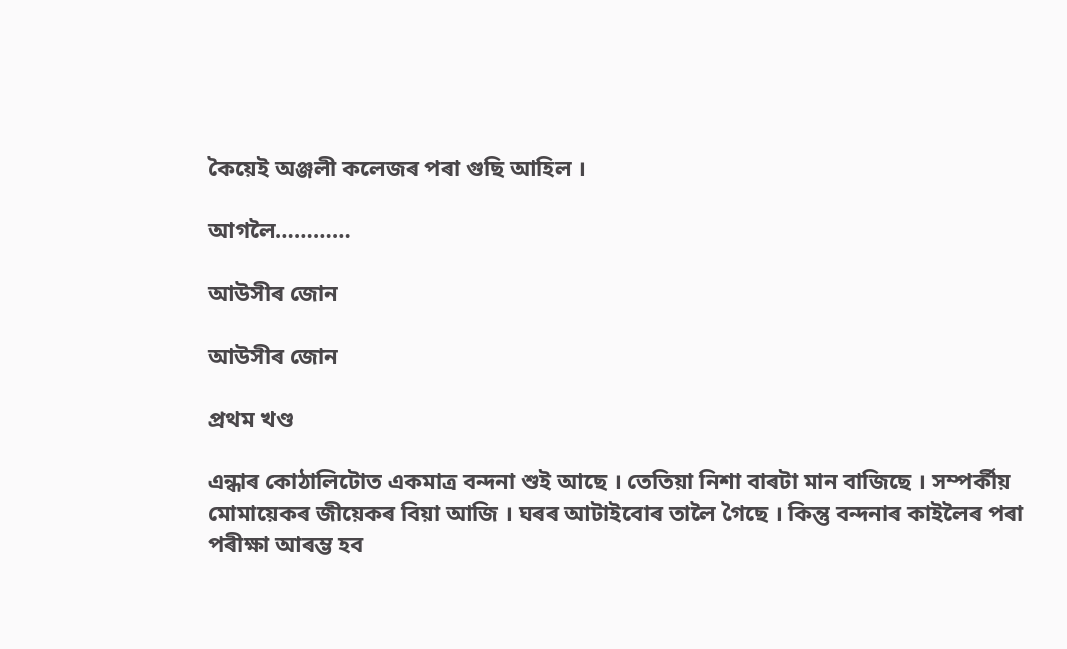কৈয়েই অঞ্জলী কলেজৰ পৰা গুছি আহিল ।

আগলৈ…………

আউসীৰ জোন

আউসীৰ জোন

প্ৰথম খণ্ড

এন্ধাৰ কোঠালিটোত একমাত্ৰ বন্দনা শুই আছে । তেতিয়া নিশা বাৰটা মান বাজিছে । সম্পৰ্কীয় মোমায়েকৰ জীয়েকৰ বিয়া আজি । ঘৰৰ আটাইবোৰ তালৈ গৈছে । কিন্তু বন্দনাৰ কাইলৈৰ পৰা পৰীক্ষা আৰম্ভ হব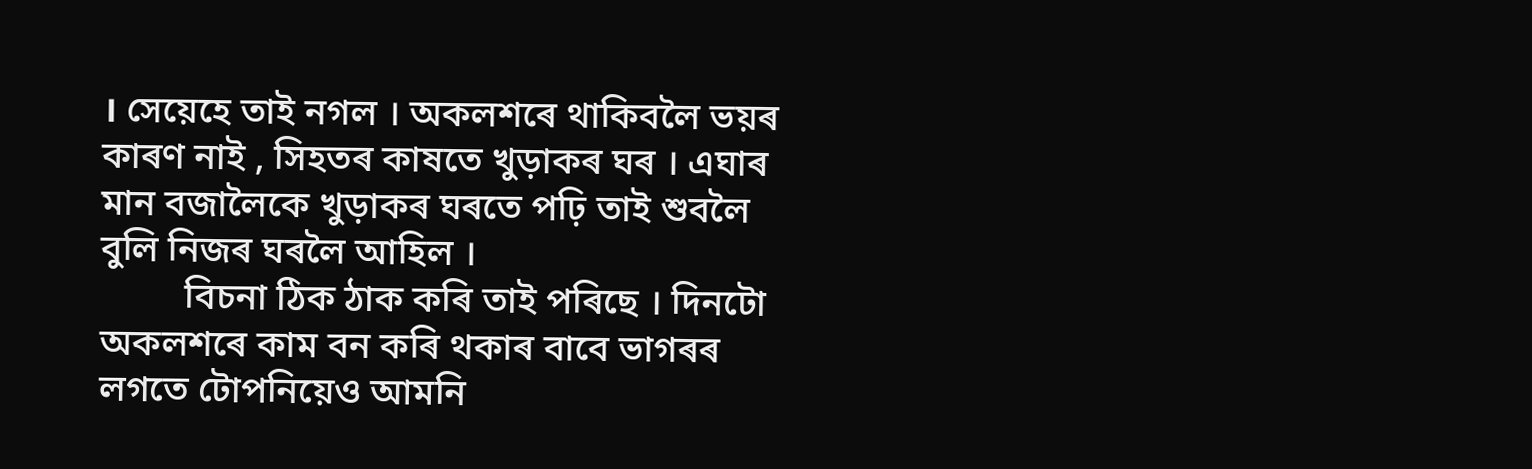। সেয়েহে তাই নগল । অকলশৰে থাকিবলৈ ভয়ৰ কাৰণ নাই , সিহতৰ কাষতে খুড়াকৰ ঘৰ । এঘাৰ মান বজালৈকে খুড়াকৰ ঘৰতে পঢ়ি তাই শুবলৈ বুলি নিজৰ ঘৰলৈ আহিল ।
         বিচনা ঠিক ঠাক কৰি তাই পৰিছে । দিনটো অকলশৰে কাম বন কৰি থকাৰ বাবে ভাগৰৰ লগতে টোপনিয়েও আমনি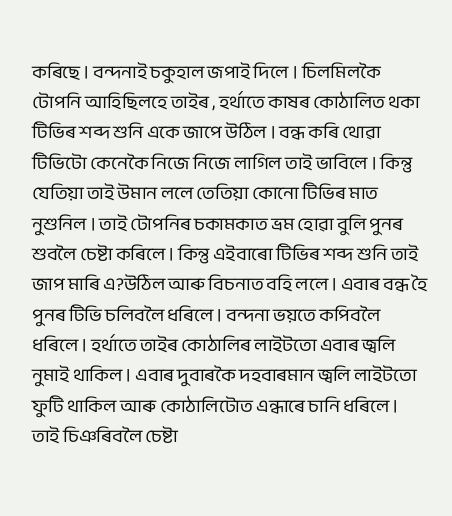কৰিছে । বন্দনাই চকুহাল জপাই দিলে । চিলমিলকৈ টোপনি আহিছিলহে তাইৰ , হৰ্থাতে কাষৰ কোঠালিত থকা টিভিৰ শব্দ শুনি একে জাপে উঠিল । বন্ধ কৰি থোৱা টিভিটো কেনেকৈ নিজে নিজে লাগিল তাই ভাবিলে । কিন্তু যেতিয়া তাই উমান ললে তেতিয়া কোনো টিভিৰ মাত নুশুনিল । তাই টোপনিৰ চকামকাত ভ্ৰম হোৱা বুলি পুনৰ শুবলৈ চেষ্টা কৰিলে । কিন্তু এইবাৰো টিভিৰ শব্দ শুনি তাই জাপ মাৰি এ?উঠিল আৰু বিচনাত বহি ললে । এবাৰ বন্ধ হৈ পুনৰ টিভি চলিবলৈ ধৰিলে । বন্দনা ভয়তে কপিবলৈ ধৰিলে । হৰ্থাতে তাইৰ কোঠালিৰ লাইটতো এবাৰ জ্বলি নুমাই থাকিল । এবাৰ দুবাৰকৈ দহবাৰমান জ্বলি লাইটতো ফুটি থাকিল আৰু কোঠালিটোত এন্ধাৰে চানি ধৰিলে । তাই চিঞৰিবলৈ চেষ্টা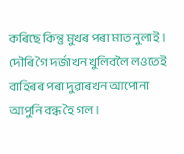কৰিছে কিন্তু মুখৰ পৰা মাত নুলাই । দৌৰি গৈ দৰ্জাখন খুলিবলৈ লওতেই বাহিৰৰ পৰা দুৱাৰখন আপোনা আপুনি বন্ধ হৈ গল ।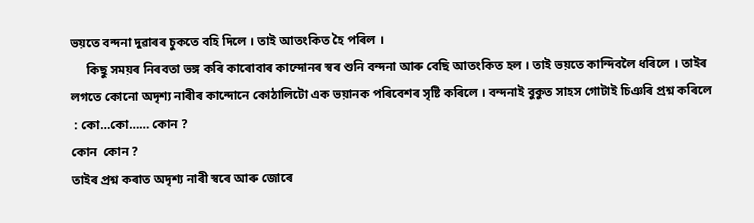ভয়তে বন্দনা দুৱাৰৰ চুকতে বহি দিলে । তাই আতংকিত হৈ পৰিল ।
     কিছু সময়ৰ নিৰবতা ভঙ্গ কৰি কাৰোবাৰ কান্দোনৰ স্বৰ শুনি বন্দনা আৰু বেছি আতংকিত হল । তাই ভয়তে কান্দিবলৈ ধৰিলে । তাইৰ লগতে কোনো অদৃশ্য নাৰীৰ কান্দোনে কোঠালিটো এক ভয়ানক পৰিবেশৰ সৃষ্টি কৰিলে । বন্দনাই বুকুত সাহস গোটাই চিঞৰি প্ৰশ্ন কৰিলে
 : কো…কো…… কোন ?
কোন  কোন ?
তাইৰ প্ৰশ্ন কৰাত অদৃশ্য নাৰী স্বৰে আৰু জোৰে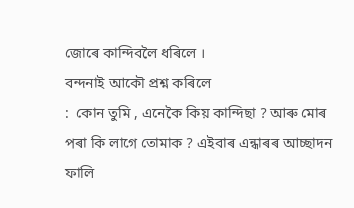জোৰে কান্দিবলৈ ধৰিলে ।
বন্দনাই আকৌ প্ৰশ্ন কৰিলে
:  কোন তুমি , এনেকৈ কিয় কান্দিছা ? আৰু মোৰ পৰা কি লাগে তোমাক ? এইবাৰ এন্ধাৰৰ আচ্ছাদন ফালি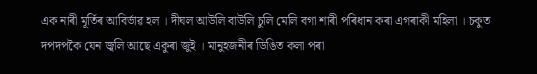এক নাৰী মূৰ্তিৰ আবিৰ্ভাৱ হল । দীঘল আউলি বাউলি চুলি মেলি বগা শাৰী পৰিধান কৰা এগৰাকী মহিলা । চকুত দপদপকৈ যেন জ্বলি আছে একুৰা জুই । মানুহজনীৰ ডিঙিত কলা পৰা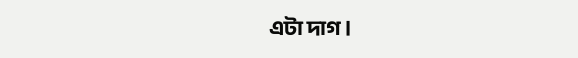এটা দাগ ।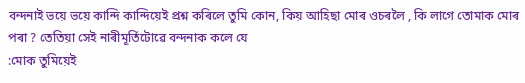বন্দনাই ভয়ে ভয়ে কান্দি কান্দিয়েই প্ৰশ্ন কৰিলে তুমি কোন, কিয় আহিছা মোৰ ওচৰলৈ , কি লাগে তোমাক মোৰ পৰা ? তেতিয়া সেই নাৰীমূৰ্তিটোৱে বন্দনাক কলে যে
:মোক তুমিয়েই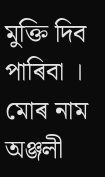মুক্তি দিব পাৰিবা । মোৰ নাম অঞ্জলী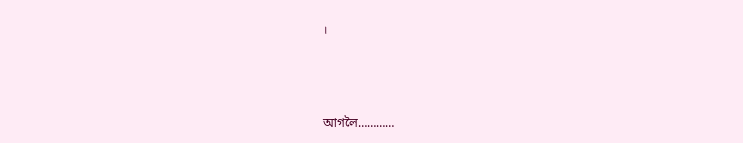।



আগলৈ…………